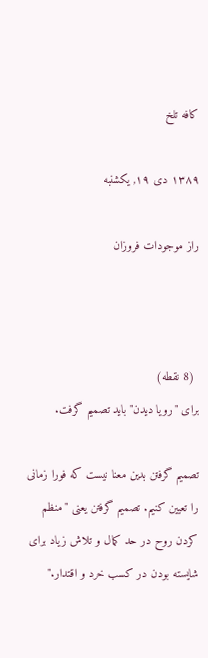کافه تلخ

۱۳۸۹ دی ۱۹, یکشنبه

راز موجودات فروزان



 (8 نقطه)
برای "رویا دیدن" باید تصمیم گرفت.

تصمیم گرفتن بدین معنا نیست که فورا زمانی را تعیین کنیم. تصمیم گرفتن یعنی "منظم کردن روح در حد کمال و تلاش زیاد برای شایسته بودن در کسب خرد و اقتدار."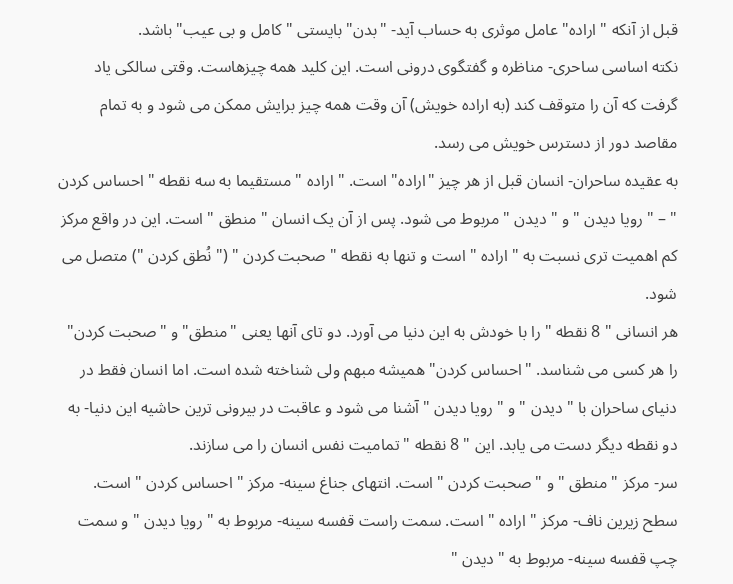قبل از آنکه " اراده" عامل موثری به حساب آید- "بدن" بایستی "کامل و بی عیب" باشد.
نکته اساسی ساحری- مناظره و گفتگوی درونی است. این کلید همه چیزهاست. وقتی سالکی یاد گرفت که آن را متوقف کند (به اراده خویش) آن وقت همه چیز برایش ممکن می شود و به تمام مقاصد دور از دسترس خویش می رسد.
به عقیده ساحران- انسان قبل از هر چیز "اراده" است. " اراده " مستقیما به سه نقطه " احساس کردن " – " رویا دیدن " و " دیدن " مربوط می شود. پس از آن یک انسان " منطق " است. این در واقع مرکز کم اهمیت تری نسبت به " اراده " است و تنها به نقطه " صحبت کردن " (" نُطق کردن ") متصل می شود.
هر انسانی " 8 نقطه " را با خودش به این دنیا می آورد. دو تای آنها یعنی "منطق" و "صحبت کردن" را هر کسی می شناسد. "احساس کردن" همیشه مبهم ولی شناخته شده است. اما انسان فقط در دنیای ساحران با " دیدن " و " رویا دیدن " آشنا می شود و عاقبت در بیرونی ترین حاشیه این دنیا- به دو نقطه دیگر دست می یابد. این " 8 نقطه " تمامیت نفس انسان را می سازند.
سر- مرکز " منطق " و " صحبت کردن " است. انتهای جناغ سینه- مرکز " احساس کردن " است. سطح زیرین ناف- مرکز " اراده " است. سمت راست قفسه سینه- مربوط به " رویا دیدن " و سمت چپ قفسه سینه- مربوط به " دیدن "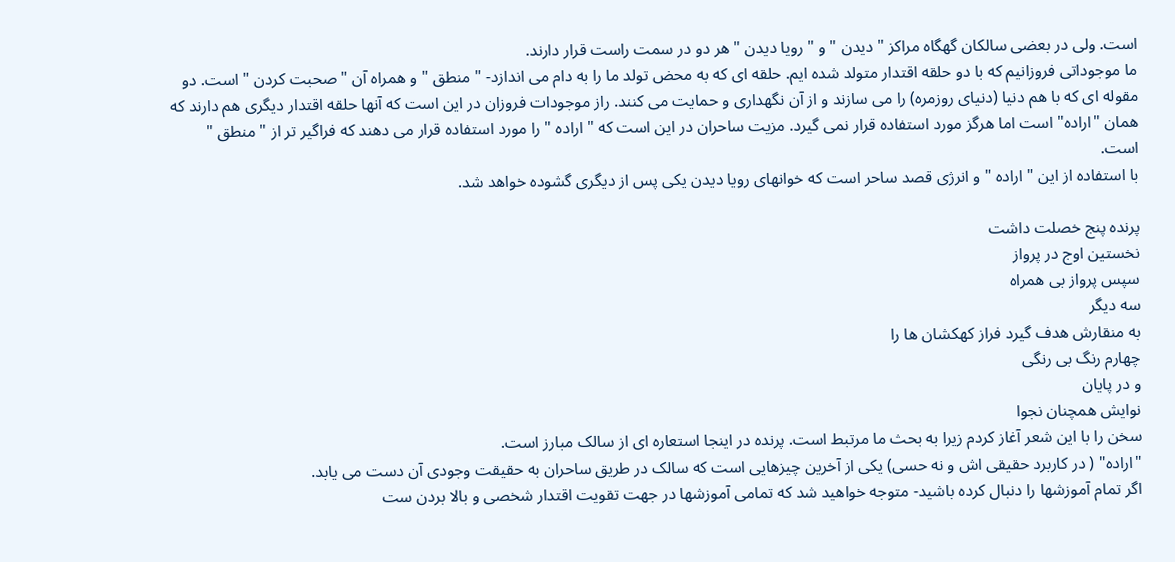است. ولی در بعضی سالکان گهگاه مراکز " دیدن " و " رویا دیدن " هر دو در سمت راست قرار دارند.
ما موجوداتی فروزانیم که با دو حلقه اقتدار متولد شده ایم. حلقه ای که به محض تولد ما را به دام می اندازد- " منطق " و همراه آن " صحبت کردن " است. دو مقوله ای که با هم دنیا (دنیای روزمره) را می سازند و از آن نگهداری و حمایت می کنند. راز موجودات فروزان در این است که آنها حلقه اقتدار دیگری هم دارند که همان "اراده" است اما هرگز مورد استفاده قرار نمی گیرد. مزیت ساحران در این است که " اراده " را مورد استفاده قرار می دهند که فراگیر تر از " منطق " است.
با استفاده از این " اراده " و انرژی قصد ساحر است که خوانهای رویا دیدن یکی پس از دیگری گشوده خواهد شد.

پرنده پنج خصلت داشت
نخستین اوج در پرواز
سپس پرواز بی همراه
سه دیگر
به منقارش هدف گیرد فراز کهکشان ها را
چهارم رنگ بی رنگی
و در پایان
نوایش همچنان نجوا
سخن را با این شعر آغاز کردم زیرا به بحث ما مرتبط است. پرنده در اینجا استعاره ای از سالک مبارز است.
"اراده" ( در کاربرد حقیقی اش و نه حسی) یکی از آخرین چیزهایی است که سالک در طریق ساحران به حقیقت وجودی آن دست می یابد.
اگر تمام آموزشها را دنبال کرده باشید- متوجه خواهید شد که تمامی آموزشها در جهت تقویت اقتدار شخصی و بالا بردن ست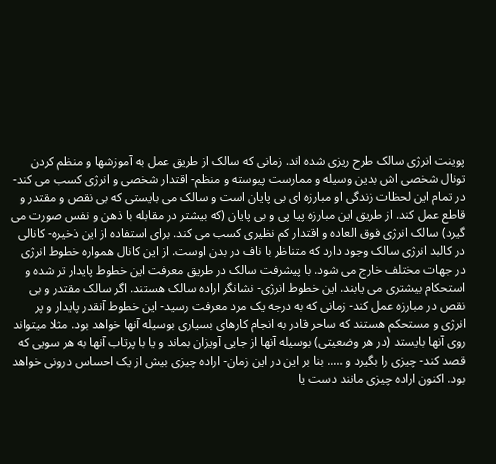پوینت انرژی سالک طرح ریزی شده اند. زمانی که سالک از طریق عمل به آموزشها و منظم کردن تونال شخصی اش بدین وسیله و ممارست پیوسته و منظم- اقتدار شخصی و انرژی کسب می کند- در تمام این لحظات زندگی او مبارزه ای بی پایان است و سالک می بایستی که بی نقص و مقتدر و قاطع عمل کند. از طریق این مبارزه پیا پی و بی پایان (که بیشتر در مقابله با ذهن و نفس صورت می گیرد) سالک انرژی فوق العاده و اقتدار کم نظیری کسب می کند. برای استفاده از این ذخیره- کانالی در کالبد انرژی سالک وجود دارد که متناظر با ناف در بدن اوست. از این کانال همواره خطوط انرژی در جهات مختلف خارج می شود. با پیشرفت سالک در طریق معرفت این خطوط پایدار تر شده و استحکام بیشتری می یابند. این خطوط انرژی- نشانگر اراده سالک هستند. اگر سالک مقتدر و بی نقص در مبارزه عمل کند- زمانی که به درجه یک مرد معرفت رسید- این خطوط آنقدر پایدار و پر انرژی و مستحکم هستند که ساحر قادر به انجام کارهای بسیاری بوسیله آنها خواهد بود. مثلا میتواند روی آنها بایستد (در هر وضعیتی) بوسیله آنها از جایی آویزان بماند و یا با پرتاب آنها به هر سویی که قصد کند- چیزی را بگیرد و ….. بنا بر این در این زمان- اراده چیزی بیش از یک احساس درونی خواهد بود. اکنون اراده چیزی مانند دست یا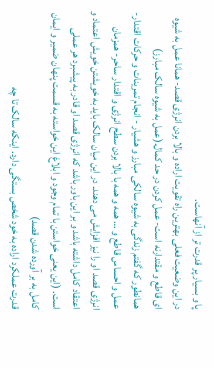پا و بسیار پر قدرت تر از آنهاست.
در این وضعیت فعلی بهترین راه تقویت اراده و بالا بردن انرژی قصد- همانا عمل به شیوه ای قاطع و مقتدارنه است- عمل کردن در حد کمال.(عمل به شیوه سالک مبارز)
همانطور که گفتم زندگی به شیوه سالکی مبارز و هشیار - انجام تمرینات و حرکات اقتدار- عمل و احساس قاطع و … همه و همه با بالا بردن سطح انرژی و اقتدار ساحر- همزمان انرژی قصد او را نیز افزایش می دهند. در این میان سالک باید به خویشتن خویش اعتماد و اعتقاد کامل داشته باشد و بر این باور باشد که انرژی قصد او قادر به پیشبرد هر عملی است. (این یعنی خواستن با تمام وجود و ابلاغ این خواسته به قسمت پنهان ضمیر و ایمان کامل به بر آورده شدن قصد)
قدرت عملکرد اراده به خود شخص بستگی دارد. اینکه سالک تا چه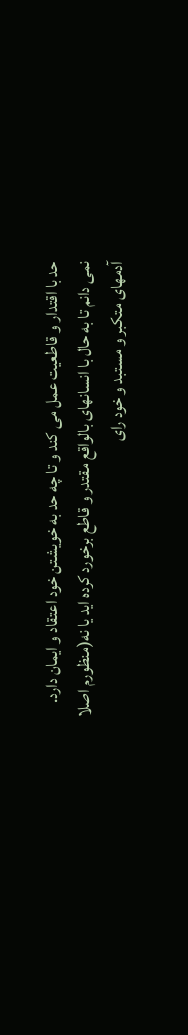حد با اقتدار و قاطعیت عمل می کند و تا چه حد به خویشتن خود اعتقاد و ایمان دارد.
نمی دانم تا به حال با انسانهای بالواقع مقتدر و قاطع برخورد کرده اید یا نه(منظورم اصلا آدمهای متکبر و مستبد و خود رای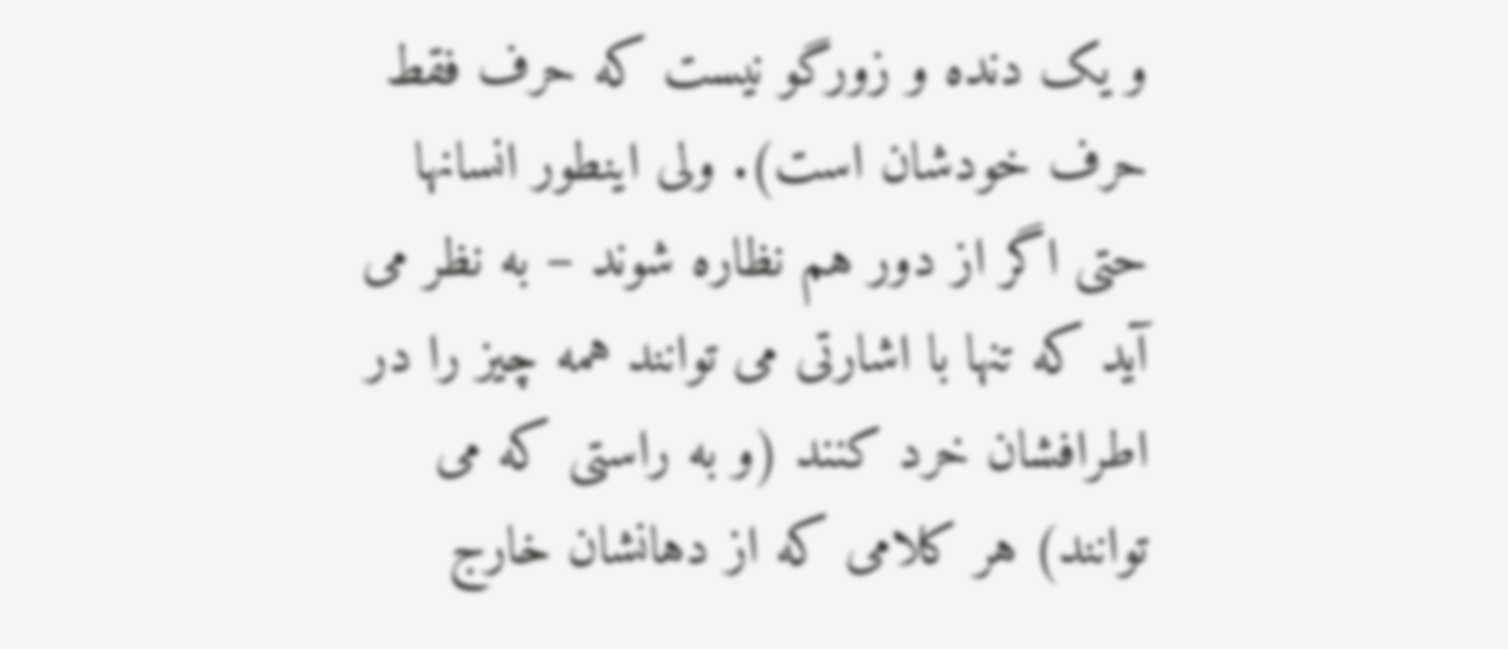و یک دنده و زورگو نیست که حرف فقط حرف خودشان است). ولی اینطور انسانها حتی اگر از دور هم نظاره شوند – به نظر می آید که تنها با اشارتی می توانند همه چیز را در اطرافشان خرد کنند (و به راستی که می توانند) هر کلامی که از دهانشان خارج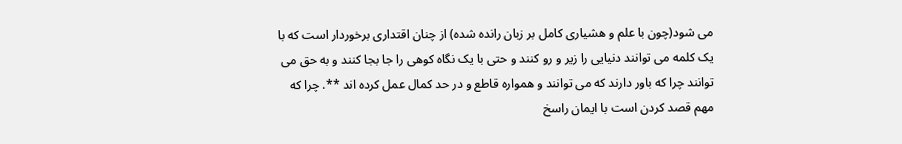می شود(چون با علم و هشیاری کامل بر زبان رانده شده) از چنان اقتداری برخوردار است که با یک کلمه می توانند دنیایی را زیر و رو کنند و حتی با یک نگاه کوهی را جا بجا کنند و به حق می توانند چرا که باور دارند که می توانند و همواره قاطع و در حد کمال عمل کرده اند **. چرا که مهم قصد کردن است با ایمان راسخ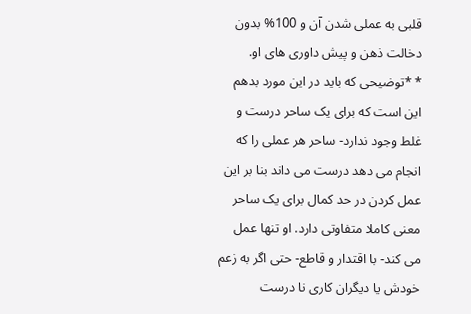قلبی به عملی شدن آن و 100% بدون دخالت ذهن و پیش داوری های او.
* *توضیحی که باید در این مورد بدهم این است که برای یک ساحر درست و غلط وجود ندارد- ساحر هر عملی را که انجام می دهد درست می داند بنا بر این عمل کردن در حد کمال برای یک ساحر معنی کاملا متفاوتی دارد. او تنها عمل می کند- با اقتدار و قاطع- حتی اگر به زعم خودش یا دیگران کاری نا درست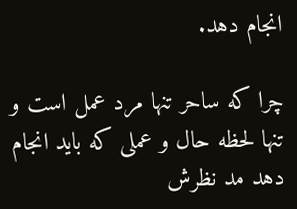انجام دهد.

چرا که ساحر تنها مرد عمل است و تنها لحظه حال و عملی که باید انجام دهد مد نظرش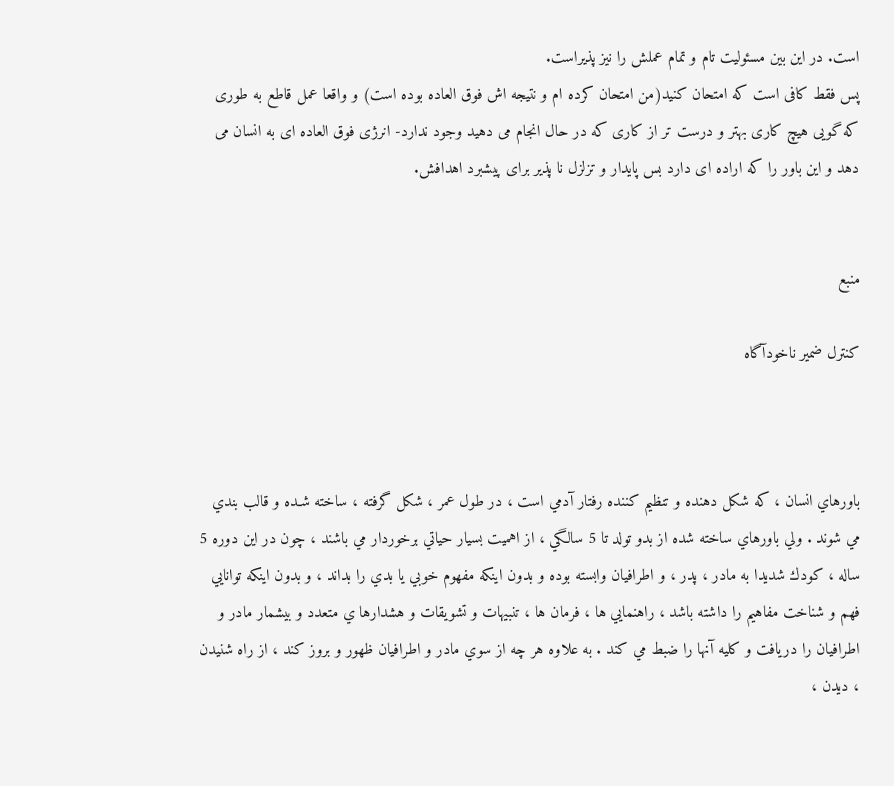است. در این بین مسئولیت تام و تمام عملش را نیز پذیراست.
پس فقط کافی است که امتحان کنید(من امتحان کرده ام و نتیجه اش فوق العاده بوده است) و واقعا عمل قاطع به طوری که گویی هیچ کاری بهتر و درست تر از کاری که در حال انجام می دهید وجود ندارد- انرژی فوق العاده ای به انسان می دهد و این باور را که اراده ای دارد بس پایدار و تزلزل نا پذیر برای پیشبرد اهدافش.


منبع

کنترل ضمیر ناخودآگاه



باورهاي انسان ، كه شكل دهنده و تنظيم كننده رفتار آدمي است ، در طول عمر ، شكل گرفته ، ساخته شـده و قالب بندي مي شوند . ولي باورهاي ساخته شده از بدو تولد تا 5 سالگي ، از اهميت بسيار حياتي برخوردار مي باشند ، چون در اين دوره 5 ساله ، كودك شديدا به مادر ، پدر ، و اطرافيان وابسته بوده و بدون اينكه مفهوم خوبي يا بدي را بداند ، و بدون اينكه توانايي فهم و شناخت مفاهيم را داشته باشد ، راهنمايي ها ، فرمان ها ، تنبيهات و تشويقات و هشدارها ي متعدد و بيشمار مادر و اطرافيان را دريافت و كليه آنها را ضبط مي كند . به علاوه هر چه از سوي مادر و اطرافيان ظهور و بروز كند ، از راه شنيدن ، ديدن ،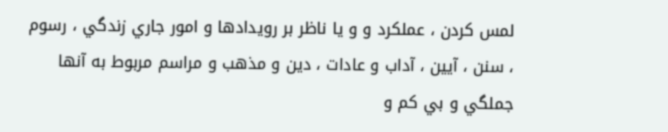لمس كردن ، عملكرد و و يا ناظر بر رويدادها و امور جاري زندگي ، رسوم ، سنن ، آيين ، آداب و عادات ، دين و مذهب و مراسم مربوط به آنها جملگي و بي كم و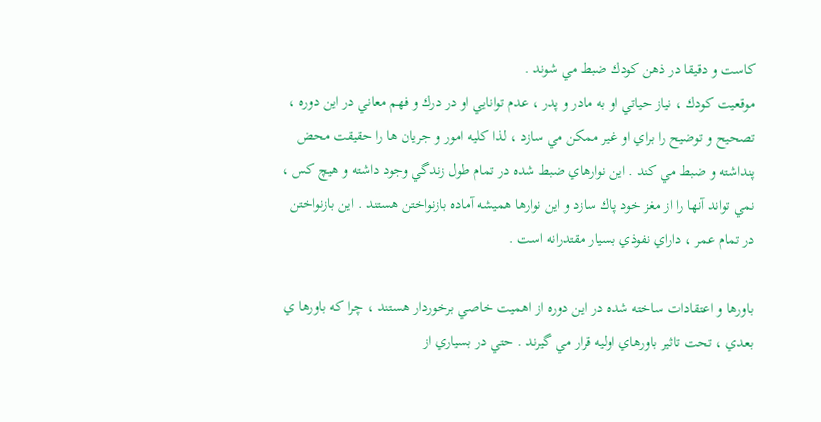كاست و دقيقا در ذهن كودك ضبط مي شوند .
موقعيت كودك ، نياز حياتي او به مادر و پدر ، عدم توانايي او در درك و فهم معاني در اين دوره ، تصحيح و توضيح را براي او غير ممكن مي سازد ، لذا كليه امور و جريان ها را حقيقت محض پنداشته و ضبط مي كند . اين نوارهاي ضبط شده در تمام طول زندگي وجود داشته و هيچ كس ، نمي تواند آنها را از مغز خود پاك سازد و اين نوارها هميشه آماده بازنواختن هستند . اين بازنواختن در تمام عمر ، داراي نفوذي بسيار مقتدرانه است .

باورها و اعتقادات ساخته شده در اين دوره از اهميت خاصي برخوردار هستند ، چرا كه باورها ي بعدي ، تحت تاثير باورهاي اوليه قرار مي گيرند . حتي در بسياري از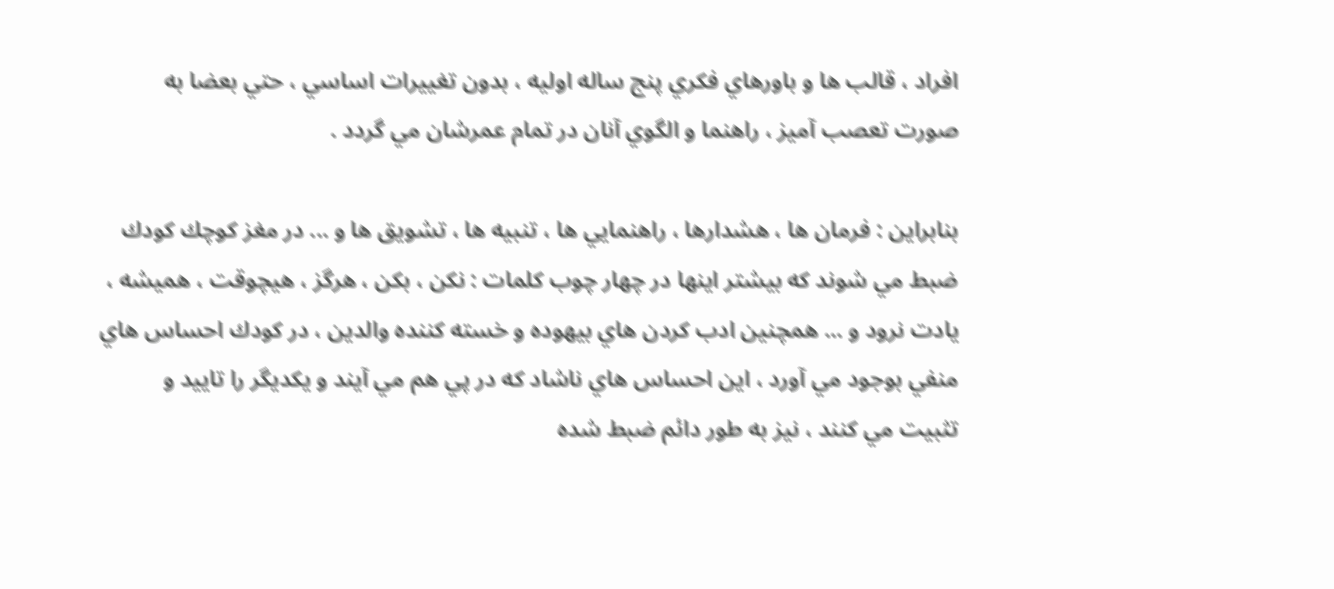افراد ، قالب ها و باورهاي فكري پنج ساله اوليه ، بدون تغييرات اساسي ، حتي بعضا به صورت تعصب آميز ، راهنما و الگوي آنان در تمام عمرشان مي گردد .

بنابراين : فرمان ها ، هشدارها ، راهنمايي ها ، تنبيه ها ، تشويق ها و ... در مغز كوچك كودك ضبط مي شوند كه بيشتر اينها در چهار چوب كلمات : نكن ، بكن ، هرگز ، هيچوقت ، هميشه ، يادت نرود و ... همچنين ادب كردن هاي بيهوده و خسته كننده والدين ، در كودك احساس هاي منفي بوجود مي آورد ، اين احساس هاي ناشاد كه در پي هم مي آيند و يكديگر را تاييد و تثبيت مي كنند ، نيز به طور دائم ضبط شده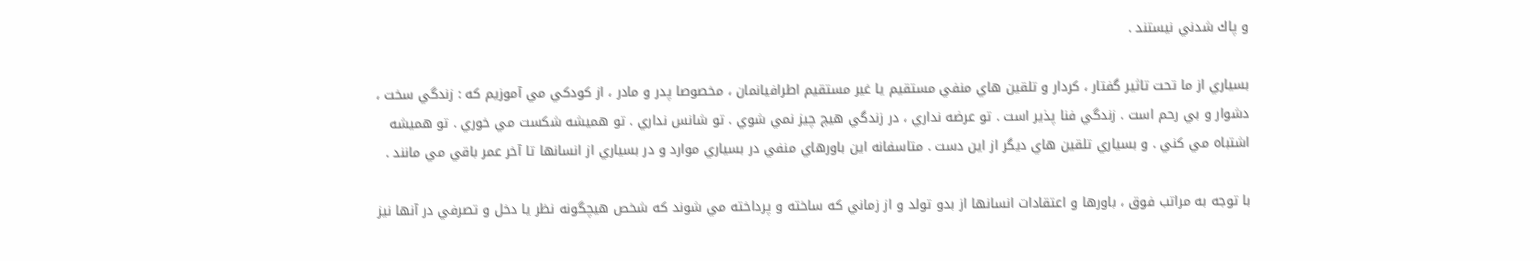و پاك شدني نيستند .

بسياري از ما تحت تاثير گفتار ، كردار و تلقين هاي منفي مستقيم يا غير مستقيم اطرافيانمان ، مخصوصا پدر و مادر ، از كودكي مي آموزيم كه : زندگي سخت ، دشوار و بي رحم است . زندگي فنا پذير است . تو عرضه نداري ، در زندگي هيچ چيز نمي شوي . تو شانس نداري . تو هميشه شكست مي خوري . تو هميشه اشتباه مي كني . و بسياري تلقين هاي ديگر از اين دست . متاسفانه اين باورهاي منفي در بسياري موارد و در بسياري از انسانها تا آخر عمر باقي مي مانند .

با توجه به مراتب فوق ، باورها و اعتقادات انسانها از بدو تولد و از زماني كه ساخته و پرداخته مي شوند كه شخص هيچگونه نظر يا دخل و تصرفي در آنها نيز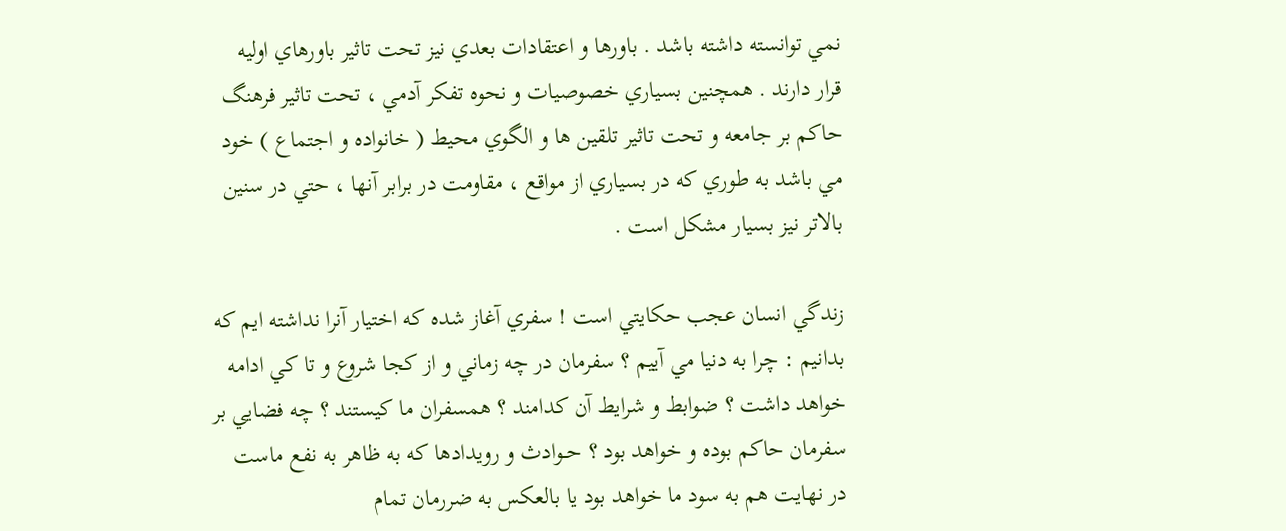نمي توانسته داشته باشد . باورها و اعتقادات بعدي نيز تحت تاثير باورهاي اوليه قرار دارند . همچنين بسياري خصوصيات و نحوه تفكر آدمي ، تحت تاثير فرهنگ حاكم بر جامعه و تحت تاثير تلقين ها و الگوي محيط ( خانواده و اجتماع ) خود مي باشد به طوري كه در بسياري از مواقع ، مقاومت در برابر آنها ، حتي در سنين بالاتر نيز بسيار مشكل است .

زندگي انسان عجب حكايتي است ! سفري آغاز شده كه اختيار آنرا نداشته ايم كه بدانيم : چرا به دنيا مي آييم ؟ سفرمان در چه زماني و از كجا شروع و تا كي ادامه خواهد داشت ؟ ضوابط و شرايط آن كدامند ؟ همسفران ما كيستند ؟ چه فضايي بر سفرمان حاكم بوده و خواهد بود ؟ حــوادث و رويدادها كه به ظاهر به نفع ماست در نهايت هم به سود ما خواهد بود يا بالعكس به ضررمان تمام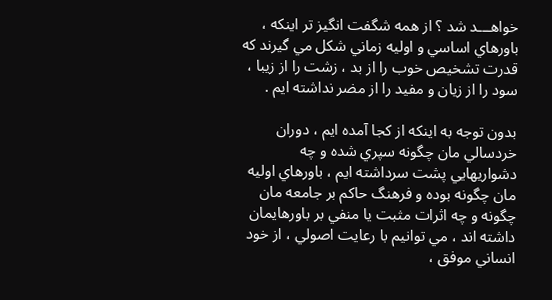خواهـــد شد ؟ از همه شگفت انگيز تر اينكه ، باورهاي اساسي و اوليه زماني شكل مي گيرند كه قدرت تشخيص خوب را از بد ، زشت را از زيبا ، سود را از زيان و مفيد را از مضر نداشته ايم .

بدون توجه به اينكه از كجا آمده ايم ، دوران خردسالي مان چگونه سپري شده و چه دشواريهايي پشت سرداشته ايم ، باورهاي اوليه مان چگونه بوده و فرهنگ حاكم بر جامعه مان چگونه و چه اثرات مثبت يا منفي بر باورهايمان داشته اند ، مي توانيم با رعايت اصولي ، از خود انساني موفق ،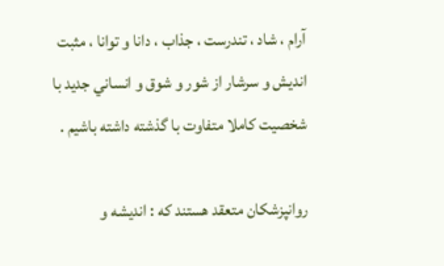آرام ، شاد ، تندرست ، جذاب ، دانا و توانا ، مثبت انديش و سرشار از شور و شوق و انساني جديد با شخصيت كاملا متفاوت با گذشته داشته باشيم .

روانپزشكان متعقد هستند كه : انديشه و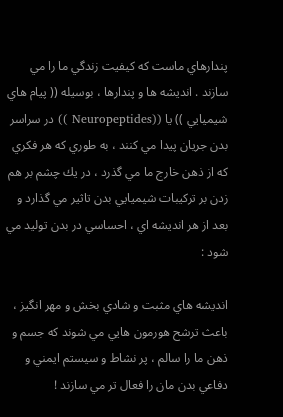پندارهاي ماست كه كيفيت زندگي ما را مي سازند . انديشه ها و پندارها ، بوسيله (( پيام هاي شيميايي )) يا ((Neuropeptides )) در سراسر بدن جريان پيدا مي كنند ، به طوري كه هر فكري كه از ذهن خارج ما مي گذرد ، در يك چشم بر هم زدن بر تركيبات شيميايي بدن تاثير مي گذارد و بعد از هر انديشه اي ، احساسي در بدن توليد مي شود :

انديشه هاي مثبت و شادي بخش و مهر انگيز ، باعث ترشح هورمون هايي مي شوند كه جسم و ذهن ما را سالم ، پر نشاط و سيستم ايمني و دفاعي بدن مان را فعال تر مي سازند !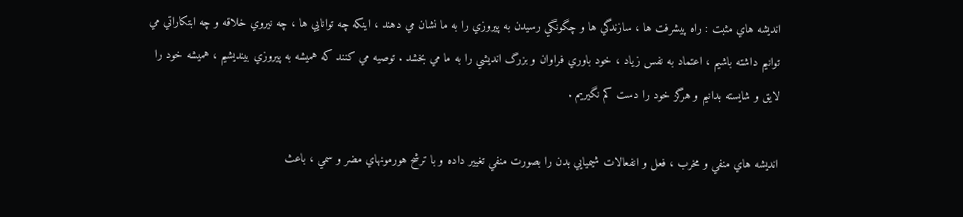انديشه هاي مثبت : راه پيشرفت ها ، سازندگي ها و چگونگي رسيدن به پيروزي را به ما نشان مي دهند ، اينكه چه توانايي ها ، چه نيروي خلاقه و چه ابتكاراتي مي توانيم داشته باشيم ، اعتماد به نفس زياد ، خود باوري فراوان و بزرگ انديشي را به ما مي بخشد . توصيه مي كنند كه هميشه به پيروزي بينديشيم ، هميشه خود را لايق و شايسته بدانيم و هرگز خود را دست كم نگيريم .

انديشه هاي منفي و مخرب ، فعل و انفعالات شيميايي بدن را بصورت منفي تغيير داده و با ترشح هورمونهاي مضر و سمي ، باعث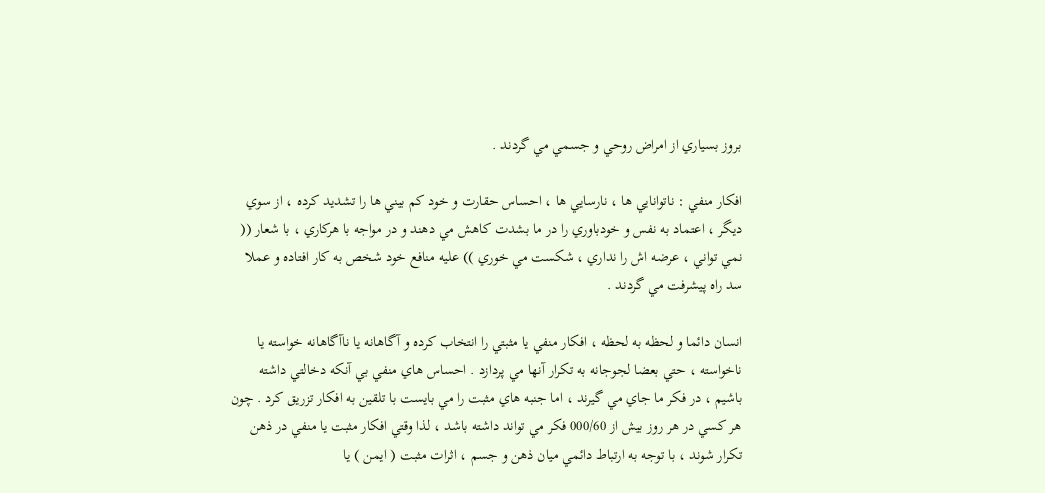بروز بسياري از امراض روحي و جسمي مي گردند .

افكار منفي : ناتوانايي ها ، نارسايي ها ، احساس حقارت و خود كم بيني ها را تشديد كرده ، از سوي ديگر ، اعتماد به نفس و خودباوري را در ما بشدت كاهش مي دهند و در مواجه با هركاري ، با شعار (( نمي تواني ، عرضه اش را نداري ، شكست مي خوري )) عليه منافع خود شخص به كار افتاده و عملا سد راه پيشرفت مي گردند .

انسان دائما و لحظه به لحظه ، افكار منفي يا مثبتي را انتخاب كرده و آگاهانه يا ناآگاهانه خواسته يا ناخواسته ، حتي بعضا لجوجانه به تكرار آنها مي پردازد . احساس هاي منفي بي آنكه دخالتي داشته باشيم ، در فكر ما جاي مي گيرند ، اما جنبه هاي مثبت را مي بايست با تلقين به افكار تزريق كرد . چون هر كسي در هر روز بيش از 000/60 فكر مي تواند داشته باشد ، لذا وقتي افكار مثبت يا منفي در ذهن تكرار شوند ، با توجه به ارتباط دائمي ميان ذهن و جسم ، اثرات مثبت ( ايمن ) يا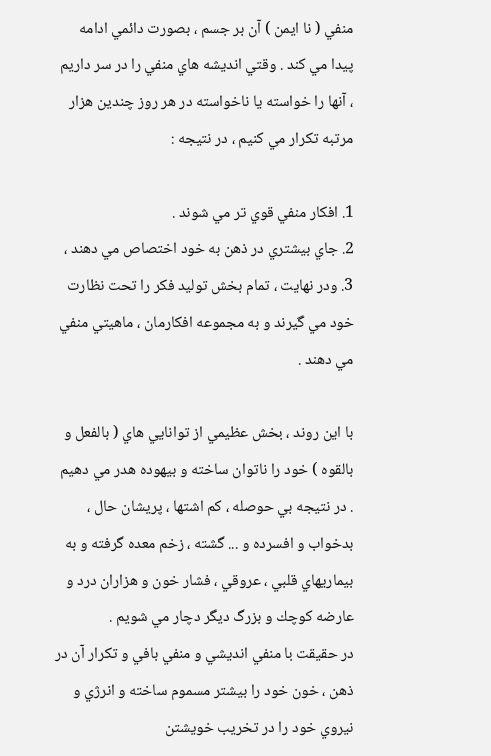منفي ( نا ايمن ) آن بر جسم ، بصورت دائمي ادامه پيدا مي كند . وقتي انديشه هاي منفي را در سر داريم ، آنها را خواسته يا ناخواسته در هر روز چندين هزار مرتبه تكرار مي كنيم ، در نتيجه :

1. افكار منفي قوي تر مي شوند .
2. جاي بيشتري در ذهن به خود اختصاص مي دهند ،
3. ودر نهايت ، تمام بخش توليد فكر را تحت نظارت خود مي گيرند و به مجموعه افكارمان ، ماهيتي منفي مي دهند .

با اين روند ، بخش عظيمي از توانايي هاي ( بالفعل و بالقوه ) خود را ناتوان ساخته و بيهوده هدر مي دهيم . در نتيجه بي حوصله ، كم اشتها ، پريشان حال ، بدخواب و افسرده و ... گشته ، زخم معده گرفته و به بيماريهاي قلبي ، عروقي ، فشار خون و هزاران درد و عارضه كوچك و بزرگ ديگر دچار مي شويم .
در حقيقت با منفي انديشي و منفي بافي و تكرار آن در ذهن ، خون خود را بيشتر مسموم ساخته و انرژي و نيروي خود را در تخريب خويشتن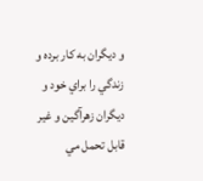و ديگران به كار برده و زندگي را براي خود و ديگران زهرآگين و غير قابل تحمل مي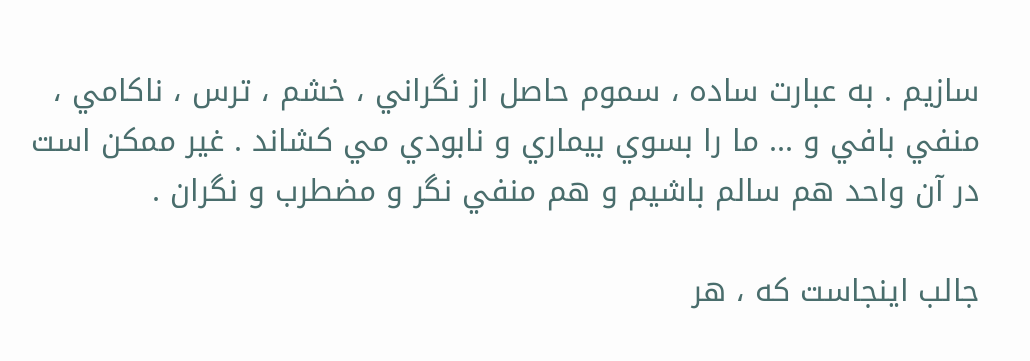سازيم . به عبارت ساده ، سموم حاصل از نگراني ، خشم ، ترس ، ناكامي ، منفي بافي و ... ما را بسوي بيماري و نابودي مي كشاند . غير ممكن است در آن واحد هم سالم باشيم و هم منفي نگر و مضطرب و نگران .

جالب اينجاست كه ، هر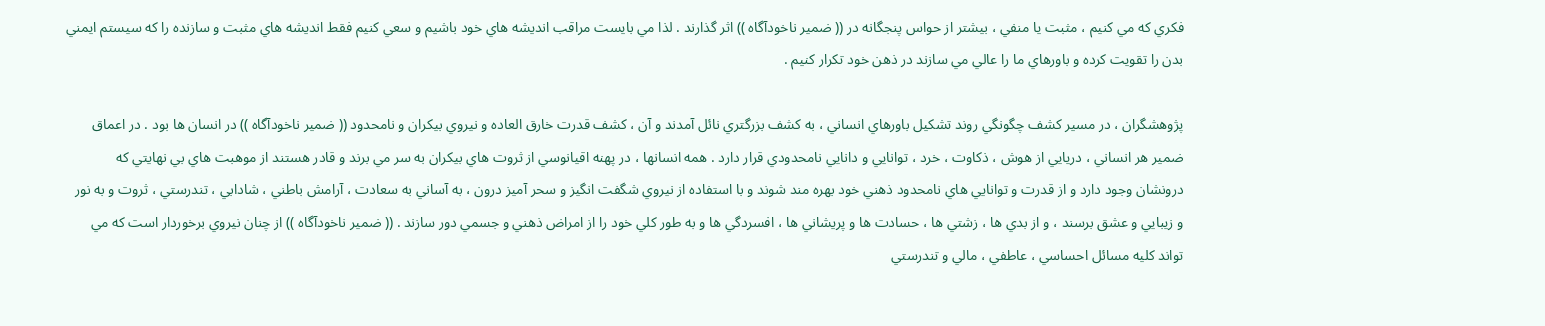فكري كه مي كنيم ، مثبت يا منفي ، بيشتر از حواس پنجگانه در (( ضمير ناخودآگاه )) اثر گذارند . لذا مي بايست مراقب انديشه هاي خود باشيم و سعي كنيم فقط انديشه هاي مثبت و سازنده را كه سيستم ايمني بدن را تقويت كرده و باورهاي ما را عالي مي سازند در ذهن خود تكرار كنيم .

پژوهشگران ، در مسير كشف چگونگي روند تشكيل باورهاي انساني ، به كشف بزرگتري نائل آمدند و آن ، كشف قدرت خارق العاده و نيروي بيكران و نامحدود (( ضمير ناخودآگاه )) در انسان ها بود . در اعماق ضمير هر انساني ، دريايي از هوش ، ذكاوت ، خرد ، توانايي و دانايي نامحدودي قرار دارد . همه انسانها ، در پهنه اقيانوسي از ثروت هاي بيكران به سر مي برند و قادر هستند از موهبت هاي بي نهايتي كه درونشان وجود دارد و از قدرت و توانايي هاي نامحدود ذهني خود بهره مند شوند و با استفاده از نيروي شگفت انگيز و سحر آميز درون ، به آساني به سعادت ، آرامش باطني ، شادابي ، تندرستي ، ثروت و به نور و زيبايي و عشق برسند ، و از بدي ها ، زشتي ها ، حسادت ها و پريشاني ها ، افسردگي ها و به طور كلي خود را از امراض ذهني و جسمي دور سازند . (( ضمير ناخودآگاه )) از چنان نيروي برخوردار است كه مي تواند كليه مسائل احساسي ، عاطفي ، مالي و تندرستي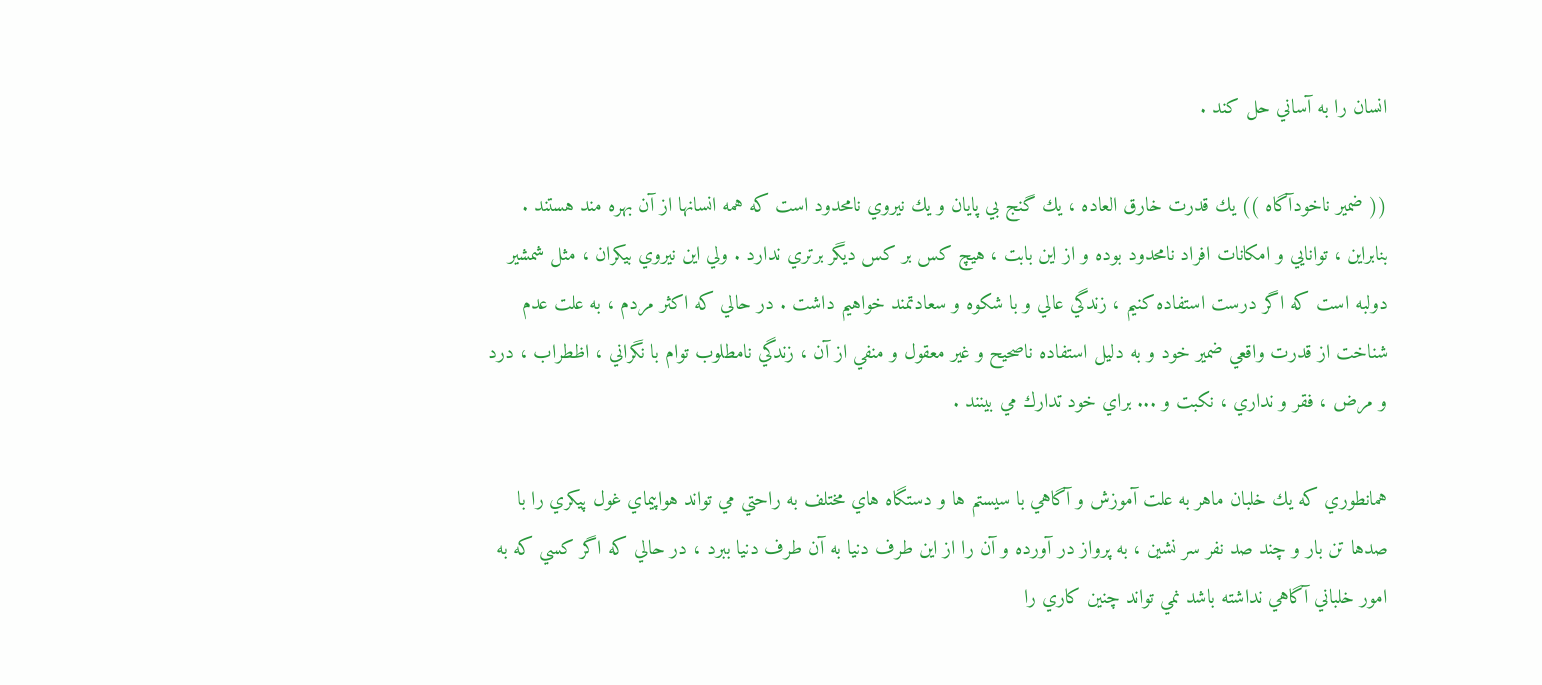انسان را به آساني حل كند .

(( ضمير ناخودآگاه )) يك قدرت خارق العاده ، يك گنج بي پايان و يك نيروي نامحدود است كه همه انسانها از آن بهره مند هستند . بنابراين ، توانايي و امكانات افراد نامحدود بوده و از اين بابت ، هيچ كس بر كس ديگر برتري ندارد . ولي اين نيروي بيكران ، مثل شمشير دولبه است كه اگر درست استفاده كنيم ، زندگي عالي و با شكوه و سعادتمند خواهيم داشت . در حالي كه اكثر مردم ، به علت عدم شناخت از قدرت واقعي ضمير خود و به دليل استفاده ناصحيح و غير معقول و منفي از آن ، زندگي نامطلوب توام با نگراني ، اظطراب ، درد و مرض ، فقر و نداري ، نكبت و ... براي خود تدارك مي بينند .

همانطوري كه يك خلبان ماهر به علت آموزش و آگاهي با سيستم ها و دستگاه هاي مختلف به راحتي مي تواند هواپيماي غول پيكري را با صدها تن بار و چند صد نفر سر نشين ، به پرواز در آورده و آن را از اين طرف دنيا به آن طرف دنيا ببرد ، در حالي كه اگر كسي كه به امور خلباني آگاهي نداشته باشد نمي تواند چنين كاري را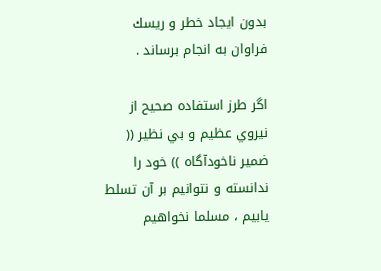بدون ايجاد خطر و ريسك فراوان به انجام برساند .

اگر طرز استفاده صحيح از نيروي عظيم و بي نظير (( ضمير ناخودآگاه )) خود را ندانسته و نتوانيم بر آن تسلط يابيم ، مسلما نخواهيم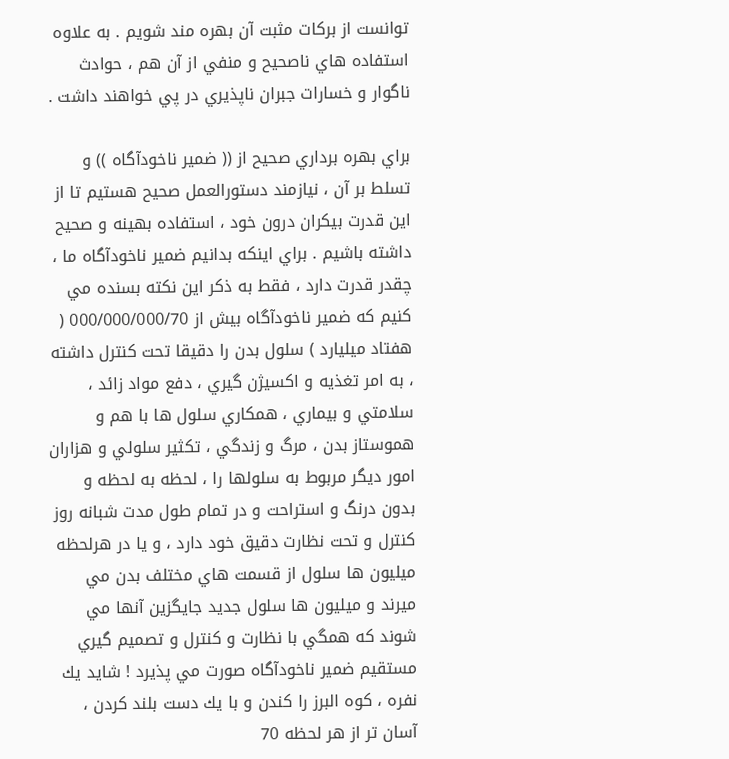توانست از بركات مثبت آن بهره مند شويم . به علاوه استفاده هاي ناصحيح و منفي از آن هم ، حوادث ناگوار و خسارات جبران ناپذيري در پي خواهند داشت .

براي بهره برداري صحيح از (( ضمير ناخودآگاه )) و تسلط بر آن ، نيازمند دستورالعمل صحيح هستيم تا از اين قدرت بيكران درون خود ، استفاده بهينه و صحيح داشته باشيم . براي اينكه بدانيم ضمير ناخودآگاه ما ، چقدر قدرت دارد ، فقط به ذكر اين نكته بسنده مي كنيم كه ضمير ناخودآگاه بيش از 000/000/000/70 ( هفتاد ميليارد ) سلول بدن را دقيقا تحت كنترل داشته ، به امر تغذيه و اكسيژن گيري ، دفع مواد زائد ، سلامتي و بيماري ، همكاري سلول ها با هم و هموستاز بدن ، مرگ و زندگي ، تكثير سلولي و هزاران امور ديگر مربوط به سلولها را ، لحظه به لحظه و بدون درنگ و استراحت و در تمام طول مدت شبانه روز كنترل و تحت نظارت دقيق خود دارد ، و يا در هرلحظه ميليون ها سلول از قسمت هاي مختلف بدن مي ميرند و ميليون ها سلول جديد جايگزين آنها مي شوند كه همگي با نظارت و كنترل و تصميم گيري مستقيم ضمير ناخودآگاه صورت مي پذيرد ! شايد يك نفره ، كوه البرز را كندن و با يك دست بلند كردن ، آسان تر از هر لحظه 70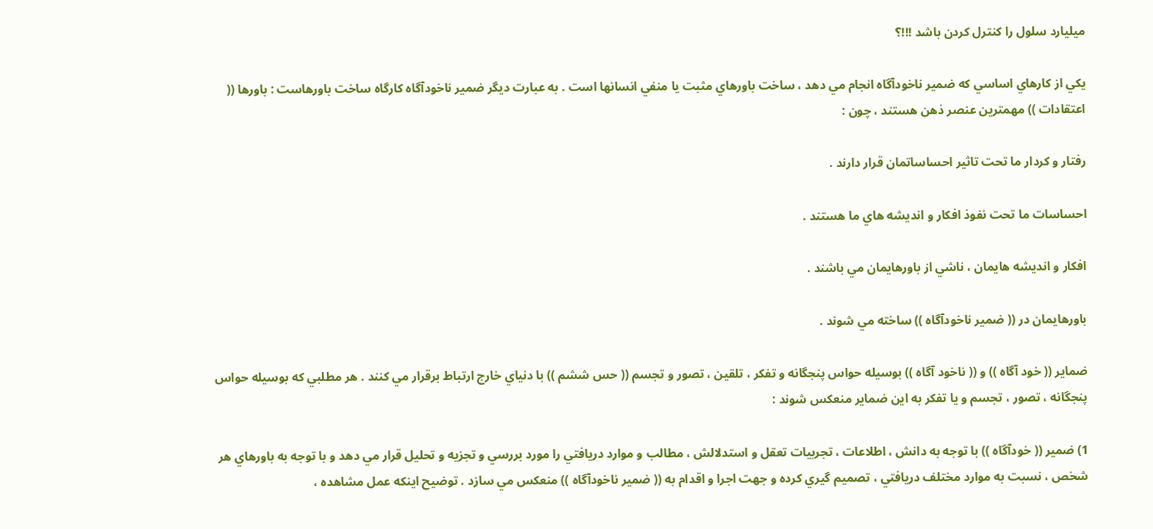ميليارد سلول را كنترل كردن باشد !!!؟

يكي از كارهاي اساسي كه ضمير ناخودآگاه انجام مي دهد ، ساخت باورهاي مثبت يا منفي انسانها است . به عبارت ديگر ضمير ناخودآگاه كارگاه ساخت باورهاست : باورها (( اعتقادات )) مهمترين عنصر ذهن هستند ، چون :

رفتار و كردار ما تحت تاثير احساساتمان قرار دارند .

احساسات ما تحت نفوذ افكار و انديشه هاي ما هستند .

افكار و انديشه هايمان ، ناشي از باورهايمان مي باشند .

باورهايمان در (( ضمير ناخودآگاه )) ساخته مي شوند .

ضماير (( خود آگاه )) و (( ناخود آگاه )) بوسيله حواس پنجگانه و تفكر ، تلقين ، تصور و تجسم (( حس ششم )) با دنياي خارج ارتباط برقرار مي كنند . هر مطلبي كه بوسيله حواس پنجگانه ، تصور ، تجسم و يا تفكر به اين ضماير منعكس شوند :

1) ضمير (( خودآگاه )) با توجه به دانش ، اطلاعات ، تجربيات تعقل و استدلالش ، مطالب و موارد دريافتي را مورد بررسي و تجزيه و تحليل قرار مي دهد و با توجه به باورهاي هر شخص ، نسبت به موارد مختلف دريافتي ، تصميم گيري كرده و جهت اجرا و اقدام به (( ضمير ناخودآگاه )) منعكس مي سازد . توضيح اينكه عمل مشاهده ،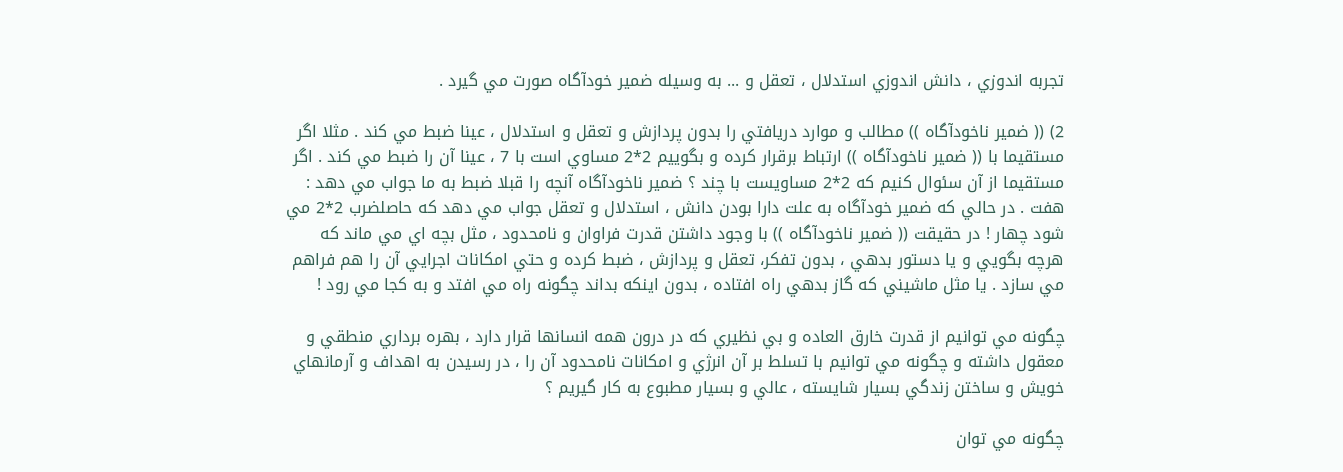تجربه اندوزي ، دانش اندوزي استدلال ، تعقل و ... به وسيله ضمير خودآگاه صورت مي گيرد .

2) (( ضمير ناخودآگاه )) مطالب و موارد دريافتي را بدون پردازش و تعقل و استدلال ، عينا ضبط مي كند . مثلا اگر مستقيما با (( ضمير ناخودآگاه )) ارتباط برقرار كرده و بگوييم 2*2 مساوي است با 7 ، عينا آن را ضبط مي كند . اگر مستقيما از آن سئوال كنيم كه 2*2 مساويست با چند ؟ ضمير ناخودآگاه آنچه را قبلا ضبط به ما جواب مي دهد : هفت . در حالي كه ضمير خودآگاه به علت دارا بودن دانش ، استدلال و تعقل جواب مي دهد كه حاصلضرب 2*2 مي شود چهار ! در حقيقت (( ضمير ناخودآگاه )) با وجود داشتن قدرت فراوان و نامحدود ، مثل بچه اي مي ماند كه هرچه بگويي و يا دستور بدهي ، بدون تفكر، تعقل و پردازش ، ضبط كرده و حتي امكانات اجرايي آن را هم فراهم مي سازد . يا مثل ماشيني كه گاز بدهي راه افتاده ، بدون اينكه بداند چگونه راه مي افتد و به كجا مي رود !

چگونه مي توانيم از قدرت خارق العاده و بي نظيري كه در درون همه انسانها قرار دارد ، بهره برداري منطقي و معقول داشته و چگونه مي توانيم با تسلط بر آن انرژي و امكانات نامحدود آن را ، در رسيدن به اهداف و آرمانهاي خويش و ساختن زندگي بسيار شايسته ، عالي و بسيار مطبوع به كار گيريم ؟

چگونه مي توان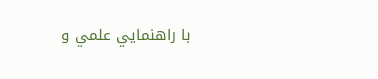با راهنمايي علمي و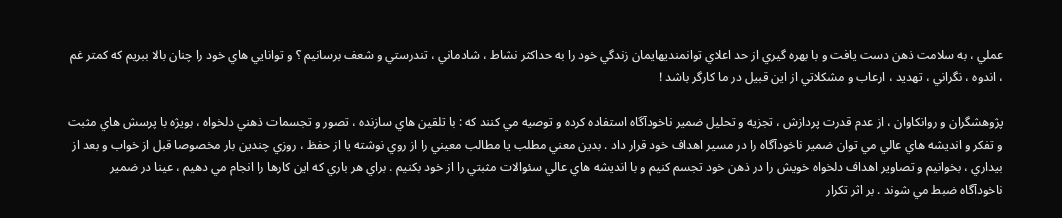عملي ، به سلامت ذهن دست يافت و با بهره گيري از حد اعلاي توانمنديهايمان زندگي خود را به حداكثر نشاط ، شادماني ، تندرستي و شعف برسانيم ؟ و توانايي هاي خود را چنان بالا ببريم كه كمتر غم ، اندوه ، نگراني ، تهديد ، ارعاب و مشكلاتي از اين قبيل در ما كارگر باشد !

پژوهشگران و روانكاوان ، از عدم قدرت پردازش ، تجزيه و تحليل ضمير ناخودآگاه استفاده كرده و توصيه مي كنند كه : با تلقين هاي سازنده ، تصور و تجسمات ذهني دلخواه ، بويژه با پرسش هاي مثبت و تفكر و انديشه هاي عالي مي توان ضمير ناخودآگاه را در مسير اهداف خود قرار داد . بدين معني مطلب يا مطالب معيني را از روي نوشته يا از حفظ ، روزي چندين بار مخصوصا قبل از خواب و بعد از بيداري ، بخوانيم و تصاوير اهداف دلخواه خويش را در ذهن خود تجسم كنيم و با انديشه هاي عالي سئوالات مثبتي را از خود بكنيم . براي هر باري كه اين كارها را انجام مي دهيم ، عينا در ضمير ناخودآگاه ضبط مي شوند . بر اثر تكرار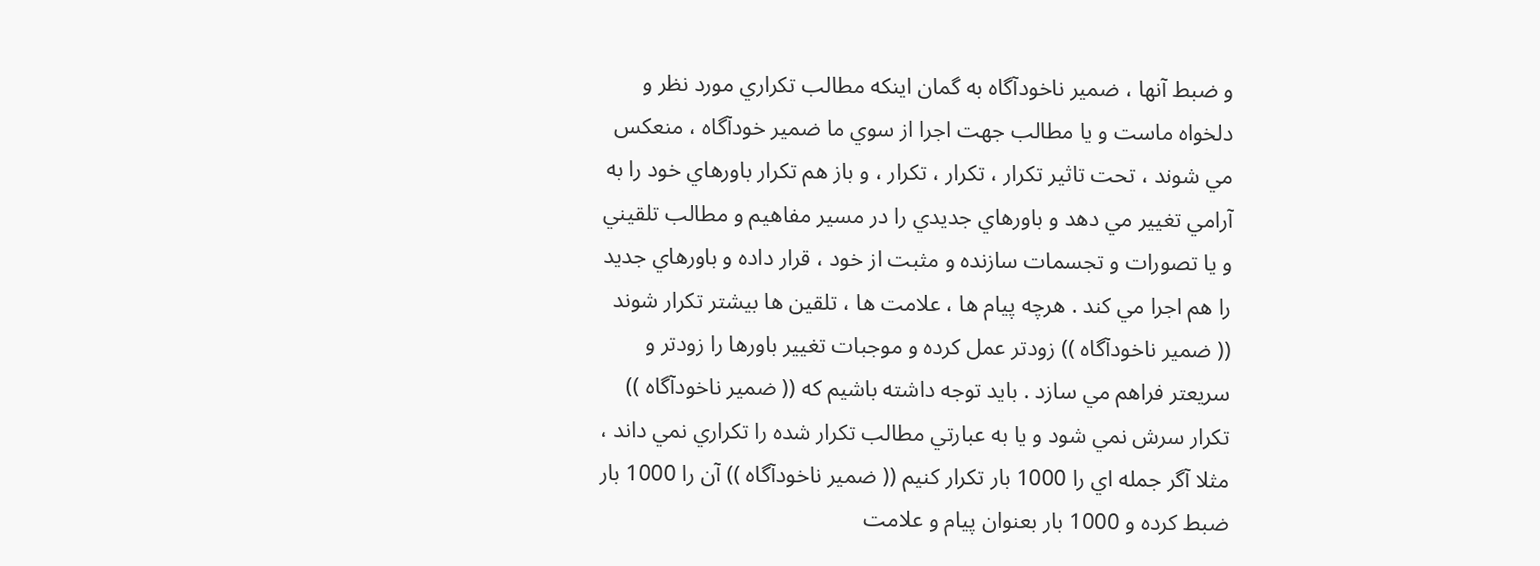و ضبط آنها ، ضمير ناخودآگاه به گمان اينكه مطالب تكراري مورد نظر و دلخواه ماست و يا مطالب جهت اجرا از سوي ما ضمير خودآگاه ، منعكس مي شوند ، تحت تاثير تكرار ، تكرار ، تكرار ، و باز هم تكرار باورهاي خود را به آرامي تغيير مي دهد و باورهاي جديدي را در مسير مفاهيم و مطالب تلقيني و يا تصورات و تجسمات سازنده و مثبت از خود ، قرار داده و باورهاي جديد را هم اجرا مي كند . هرچه پيام ها ، علامت ها ، تلقين ها بيشتر تكرار شوند (( ضمير ناخودآگاه )) زودتر عمل كرده و موجبات تغيير باورها را زودتر و سريعتر فراهم مي سازد . بايد توجه داشته باشيم كه (( ضمير ناخودآگاه )) تكرار سرش نمي شود و يا به عبارتي مطالب تكرار شده را تكراري نمي داند ، مثلا آگر جمله اي را 1000 بار تكرار كنيم (( ضمير ناخودآگاه )) آن را 1000 بار ضبط كرده و 1000 بار بعنوان پيام و علامت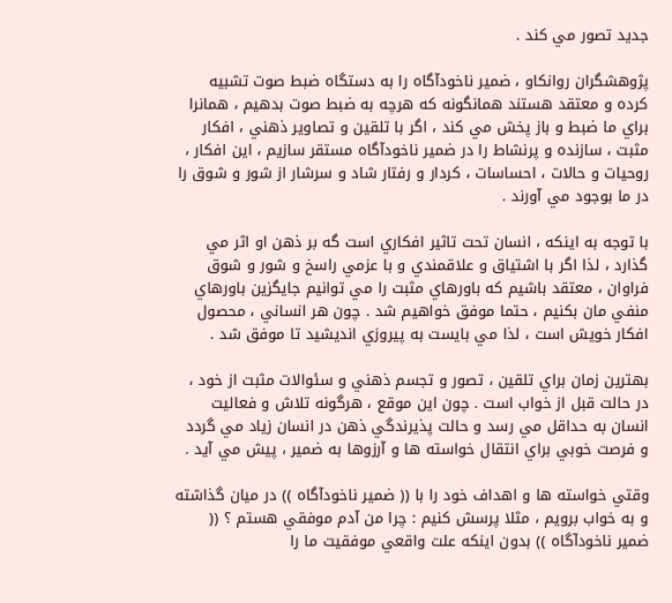جديد تصور مي كند .

پژوهشگران روانكاو ، ضمير ناخودآگاه را به دستگاه ضبط صوت تشبيه كرده و معتقد هستند همانگونه كه هرچه به ضبط صوت بدهيم ، همانرا براي ما ضبط و باز پخش مي كند ، اگر با تلقين و تصاوير ذهني ، افكار مثبت ، سازنده و پرنشاط را در ضمير ناخودآگاه مستقر سازيم ، اين افكار ، روحيات و حالات ، احساسات ، كردار و رفتار شاد و سرشار از شور و شوق را در ما بوجود مي آورند .

با توجه به اينكه ، انسان تحت تاثير افكاري است گه بر ذهن او اثر مي گذارد ، لذا اگر با اشتياق و علاقمندي و با عزمي راسخ و شور و شوق فراوان ، معتقد باشيم كه باورهاي مثبت را مي توانيم جايگزين باورهاي منفي مان بكنيم ، حتما موفق خواهيم شد . چون هر انساني ، محصول افكار خويش است ، لذا مي بايست به پيروزي انديشيد تا موفق شد .

بهترين زمان براي تلقين ، تصور و تجسم ذهني و سئوالات مثبت از خود ، در حالت قبل از خواب است . چون اين موقع ، هرگونه تلاش و فعاليت انسان به حداقل مي رسد و حالت پذيرندگي ذهن در انسان زياد مي گردد و فرصت خوبي براي انتقال خواسته ها و آرزوها به ضمير ، پيش مي آيد .

وقتي خواسته ها و اهداف خود را با (( ضمير ناخودآگاه )) در ميان گذاشته و به خواب برويم ، مثلا پرسش كنيم : چرا من آدم موفقي هستم ؟ (( ضمير ناخودآگاه )) بدون اينكه علت واقعي موفقيت ما را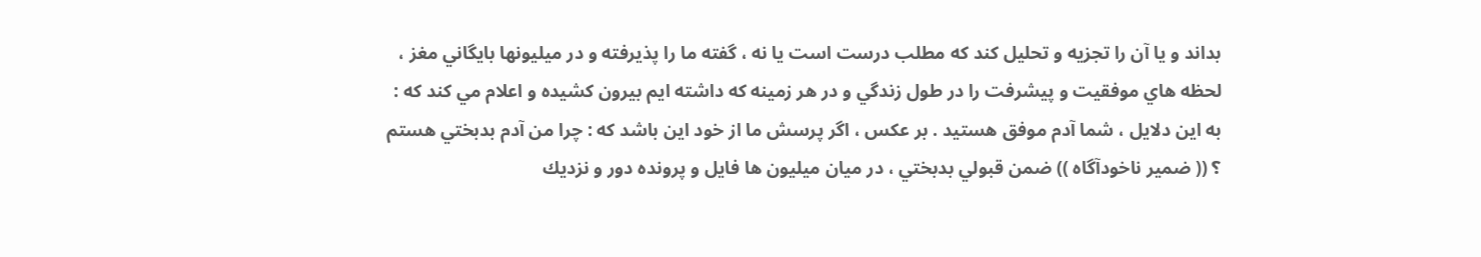بداند و يا آن را تجزيه و تحليل كند كه مطلب درست است يا نه ، گفته ما را پذيرفته و در ميليونها بايگاني مغز ، لحظه هاي موفقيت و پيشرفت را در طول زندگي و در هر زمينه كه داشته ايم بيرون كشيده و اعلام مي كند كه : به اين دلايل ، شما آدم موفق هستيد . بر عكس ، اگر پرسش ما از خود اين باشد كه : چرا من آدم بدبختي هستم ؟ (( ضمير ناخودآگاه )) ضمن قبولي بدبختي ، در ميان ميليون ها فايل و پرونده دور و نزديك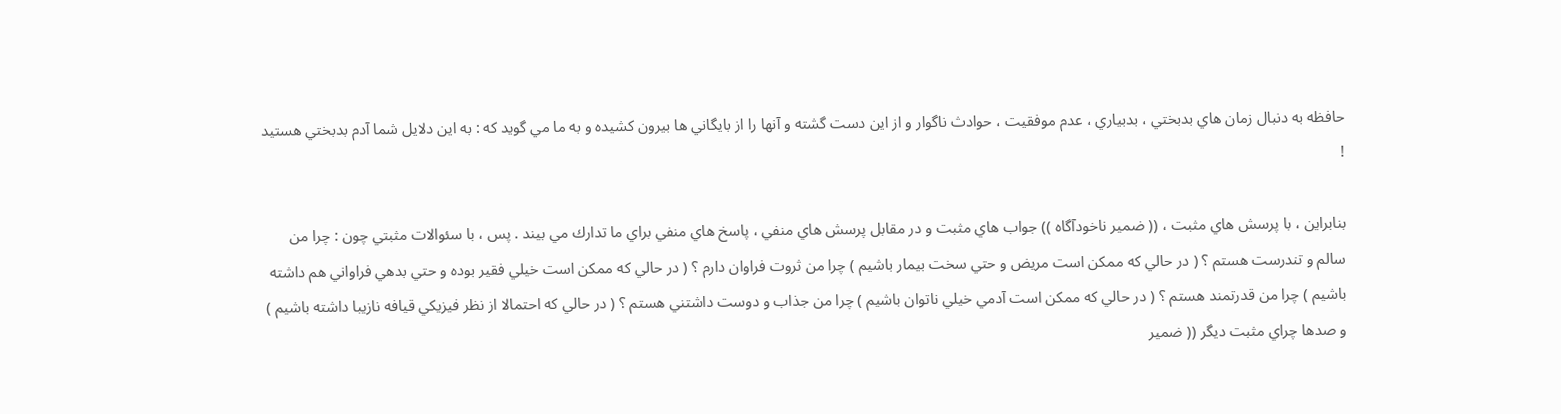حافظه به دنبال زمان هاي بدبختي ، بدبياري ، عدم موفقيت ، حوادث ناگوار و از اين دست گشته و آنها را از بايگاني ها بيرون كشيده و به ما مي گويد كه : به اين دلايل شما آدم بدبختي هستيد !

بنابراين ، با پرسش هاي مثبت ، (( ضمير ناخودآگاه )) جواب هاي مثبت و در مقابل پرسش هاي منفي ، پاسخ هاي منفي براي ما تدارك مي بيند . پس ، با سئوالات مثبتي چون : چرا من سالم و تندرست هستم ؟ ( در حالي كه ممكن است مريض و حتي سخت بيمار باشيم ) چرا من ثروت فراوان دارم ؟ ( در حالي كه ممكن است خيلي فقير بوده و حتي بدهي فراواني هم داشته باشيم ) چرا من قدرتمند هستم ؟ ( در حالي كه ممكن است آدمي خيلي ناتوان باشيم ) چرا من جذاب و دوست داشتني هستم ؟ ( در حالي كه احتمالا از نظر فيزيكي قيافه نازيبا داشته باشيم ) و صدها چراي مثبت ديگر (( ضمير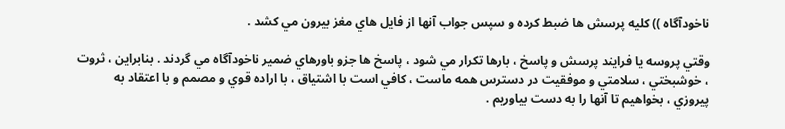ناخودآگاه )) كليه پرسش ها ضبط كرده و سپس جواب آنها از فايل هاي مغز بيرون مي كشد .

وقتي پروسه يا فرايند پرسش و پاسخ ، بارها تكرار مي شود ، پاسخ ها جزو باورهاي ضمير ناخودآگاه مي گردند . بنابراين ، ثروت ، خوشبختي ، سلامتي و موفقيت در دسترس همه ماست ، كافي است با اشتياق ، با اراده قوي و مصمم و با اعتقاد به پيروزي ، بخواهيم تا آنها را به دست بياوريم .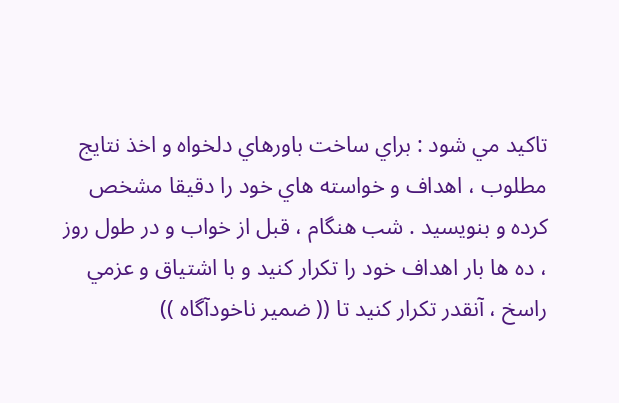تاكيد مي شود : براي ساخت باورهاي دلخواه و اخذ نتايج مطلوب ، اهداف و خواسته هاي خود را دقيقا مشخص كرده و بنويسيد . شب هنگام ، قبل از خواب و در طول روز ، ده ها بار اهداف خود را تكرار كنيد و با اشتياق و عزمي راسخ ، آنقدر تكرار كنيد تا (( ضمير ناخودآگاه ))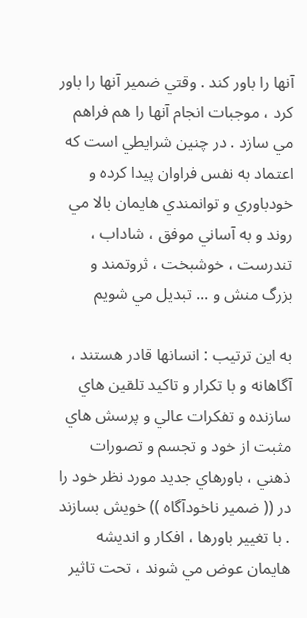آنها را باور كند . وقتي ضمير آنها را باور كرد ، موجبات انجام آنها را هم فراهم مي سازد . در چنين شرايطي است كه اعتماد به نفس فراوان پيدا كرده و خودباوري و توانمندي هايمان بالا مي روند و به آساني موفق ، شاداب ، تندرست ، خوشبخت ، ثروتمند و بزرگ منش و ... تبديل مي شويم

به اين ترتيب : انسانها قادر هستند ، آگاهانه و با تكرار و تاكيد تلقين هاي سازنده و تفكرات عالي و پرسش هاي مثبت از خود و تجسم و تصورات ذهني ، باورهاي جديد مورد نظر خود را در (( ضمير ناخودآگاه )) خويش بسازند . با تغيير باورها ، افكار و انديشه هايمان عوض مي شوند ، تحت تاثير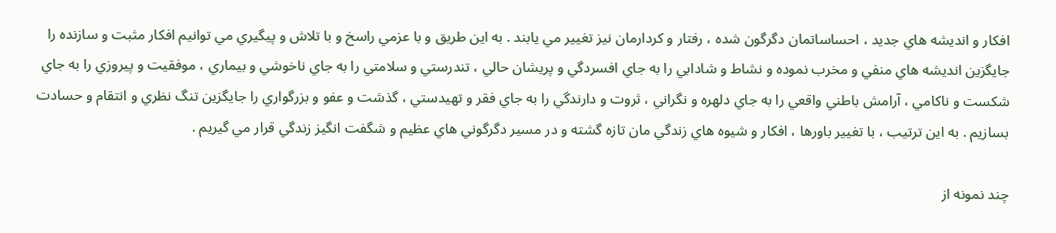افكار و انديشه هاي جديد ، احساساتمان دگرگون شده ، رفتار و كردارمان نيز تغيير مي يابند . به اين طريق و با عزمي راسخ و با تلاش و پيگيري مي توانيم افكار مثبت و سازنده را جايگزين انديشه هاي منفي و مخرب نموده و نشاط و شادابي را به جاي افسردگي و پريشان حالي ، تندرستي و سلامتي را به جاي ناخوشي و بيماري ، موفقيت و پيروزي را به جاي شكست و ناكامي ، آرامش باطني واقعي را به جاي دلهره و نگراني ، ثروت و دارندگي را به جاي فقر و تهيدستي ، گذشت و عفو و بزرگواري را جايگزين تنگ نظري و انتقام و حسادت بسازيم . به اين ترتيب ، با تغيير باورها ، افكار و شيوه هاي زندگي مان تازه گشته و در مسير دگرگوني هاي عظيم و شگفت انگيز زندگي قرار مي گيريم .

چند نمونه از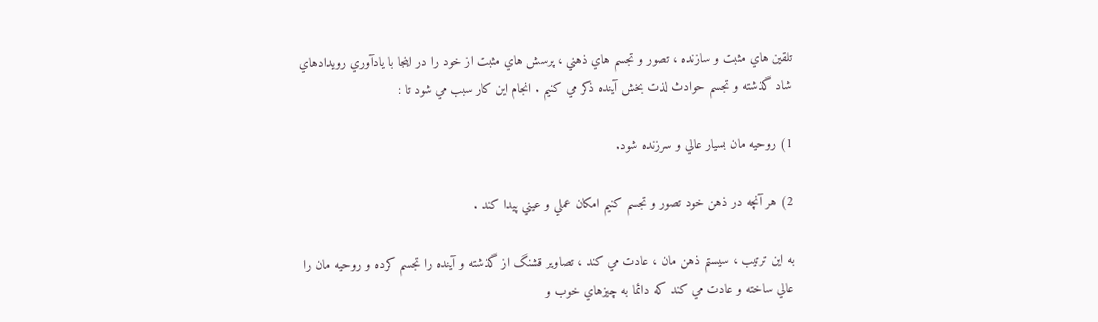تلقين هاي مثبت و سازنده ، تصور و تجسم هاي ذهني ، پرسش هاي مثبت از خود را در اينجا با يادآوري رويدادهاي شاد گذشته و تجسم حوادث لذت بخش آينده ذكر مي كنيم . انجام اين كار سبب مي شود تا :

1) روحيه مان بسيار عالي و سرزنده شود.

2) هر آنچه در ذهن خود تصور و تجسم كنيم امكان عملي و عيني پيدا كند .

به اين ترتيب ، سيستم ذهن مان ، عادت مي كند ، تصاوير قشنگ از گذشته و آينده را تجسم كرده و روحيه مان را عالي ساخته و عادت مي كند كه دائما به چيزهاي خوب و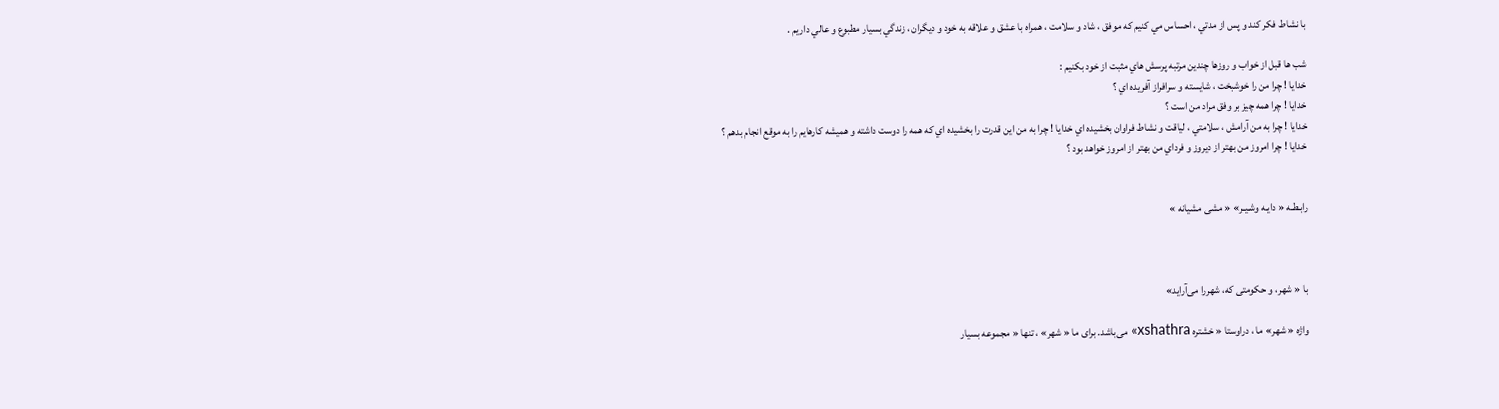با نشاط فكر كند و پس از مدتي ، احساس مي كنيم كه موفق ، شاد و سلامت ، همراه با عشق و علاقه به خود و ديگران ، زندگي بسيار مطبوع و عالي داريم .

شب ها قبل از خواب و روزها چندين مرتبه پرسش هاي مثبت از خود بكنيم :
خدايا ! چرا من را خوشبخت ، شايسته و سرافراز آفريده اي ؟
خدايا ! چرا همه چيز بر وفق مراد من است ؟
خدايا ! چرا به من آرامش ، سلامتي ، لياقت و نشاط فراوان بخشيده اي خدايا ! چرا به من اين قدرت را بخشيده اي كه همه را دوست داشته و هميشه كارهايم را به موقع انجام بدهم ؟
خدايا ! چرا امروز من بهتر از ديروز و فرداي من بهتر از امروز خواهد بود ؟


رابـطـه « دایـه وشـیـر» « مشی مشیانه »



با « شهر، و حکومتی که، شهررا می‌آراید»

واژه « شهر» ما ، دراوستا « خشتره xshathra» می‌باشد. برای ما « شهر» ، تنها « مجموعه بسیار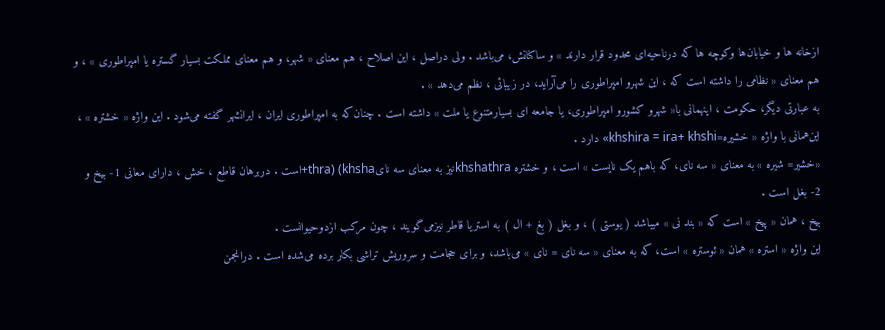ازخانه ها و خیابان‌ها وکوچه ها که درناحیه‌ای محدود قرار دارند » و ساکنانش، می‌باشد . ولی دراصل ، این اصلاح ، هم معنای « شهر، و هم معنای مملکت بسیار گستره یا امپراطوری » ، و هم معنای « نظامی را داشته است که ، این شهرو امپراطوری را می‌آراید، در زیبائی ، نظم می‌دهد » .
به عبارتی دیگر، حکومت ، اینهمانی با« شهرو کشورو امپراطوری، یا جامعه ای بسیارمتنوع یا ملت » داشته است . چنان‌که به امپراطوری ایران ، ایرانشهر گفته می‌شود . این واژه « خشتره » ، این‌همانی با واژه « خشیره=khshira = ira+ khshi» دارد .
«خشیر= شیره » به معنای « سه نای، که باهم یک نایست » است ، و خشتره khshathraنیز به معنای سه نایthra) (khsha+است . دربرهان قاطع ، خش ، دارای معانی 1- بیخ و 2- بغل است .
بیخ ، همان « پیخ » است که « بند نی » میباشد ( یوستی ) ، و بغل ( بغ + ال ) به استریا قاطر نیزمی‌گویند ، چون مرکب ازدوحیوانست .
این واژه « استره » همان « ئوستره » است، که به معنای « سه نای = نای » می‌باشد، و برای حجامت و سروریش تراشی بکار برده می‌شده است . درانجمن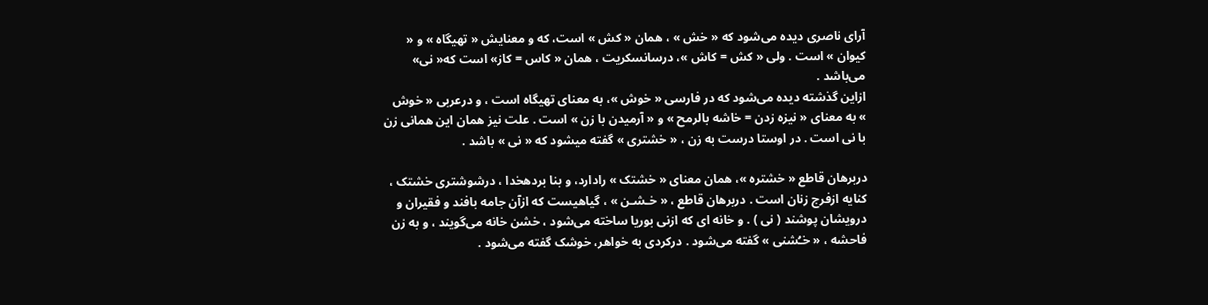آرای ناصری دیده می‌شود که « خش » ، همان « کش » است، که و معنایش « تهیگاه » و « کیوان » است . ولی « کش = کاش »، درسانسکریت ، همان « کاس = کاز» است که« نی» می‌باشد .
ازاین گذشته دیده می‌شود که در فارسی « خوش »، به معنای تهیگاه است ، و درعربی « خوش » به معنای « نیزه زدن = خاشه بالرمح » و « آرمیدن با زن » است . علت نیز همان این همانی زن با نی است . در اوستا درست به زن ، « خشتری » گفته میشود که « نی » باشد .

دربرهان قاطع « خشتره »، همان معنای « خشتک » رادارد، و بنا بردهخدا ، درشوشتری خشتک ، کنایه ازفرج زنان است . دربرهان قاطع ، « خـشـن » ، گیاهیست که ازآن جامه بافند و فقیران و درویشان پوشند ( نی ) . و خانه ای که ازنی بوریا ساخته می‌شود ، خشن خانه می‌گویند ، و به زن فاحشه ، « خـُشنی » گفته می‌شود . درکردی به خواهر، خوشک گفته می‌شود .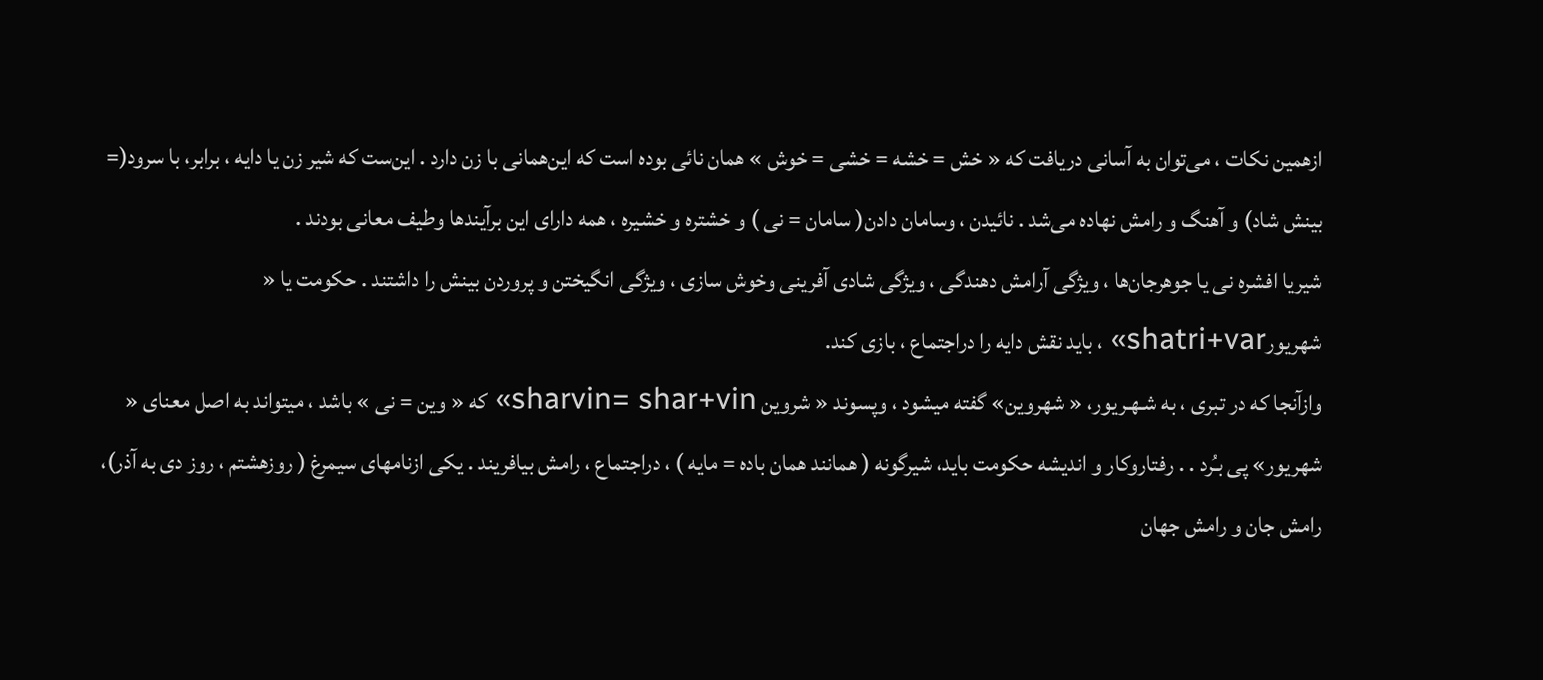ازهمین نکات ، می‌توان به آسانی دریافت که « خش = خشه = خشی = خوش » همان نائی بوده است که این‌همانی با زن دارد . این‌ست که شیر زن یا دایه ، برابر، با سرود(= بینش شاد) و آهنگ و رامش نهاده می‌شد . نائیدن ، وسامان دادن( سامان = نی ) و خشتره و خشیره ، همه دارای این برآیندها وطیف معانی بودند .
شیریا افشره نی یا جوهرجان‌ها ، ویژگی آرامش دهندگی ، ویژگی شادی آفرینی وخوش سازی ، ویژگی انگیختن و پروردن بینش را داشتند . حکومت یا « شهریورshatri+var» ، باید نقش دایه را دراجتماع ، بازی کند.
وازآنجا که در تبری ، به شـهـریور، « شهروین» گفته میشود ، وپسوند « شروین sharvin= shar+vin» که « وین = نی » باشد ، میتواند به اصل معنای « شهریور» پی بـُرد . . رفتاروکار و اندیشه حکومت باید، شیرگونه ( همانند همان باده = مایه ) ، دراجتماع ، رامش بیافریند . یکی ازنامهای سیمرغ ( روزهشتم ، روز دی به آذر)، رامش جان و رامش جهان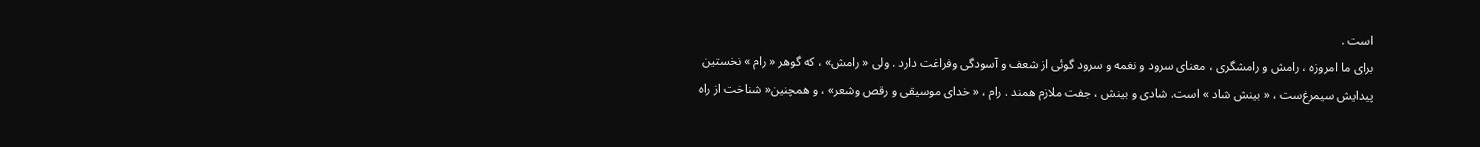است .
برای ما امروزه ، رامش و رامشگری ، معنای سرود و نغمه و سرود گوئی از شعف و آسودگی وفراغت دارد . ولی « رامش» ، که گوهر « رام » نخستین پیدایش سیمرغ‌ست ، « بینش شاد » است. شادی و بینش ، جفت ملازم همند . رام ، « خدای موسیقی و رقص وشعر» ، و همچنین« شناخت از راه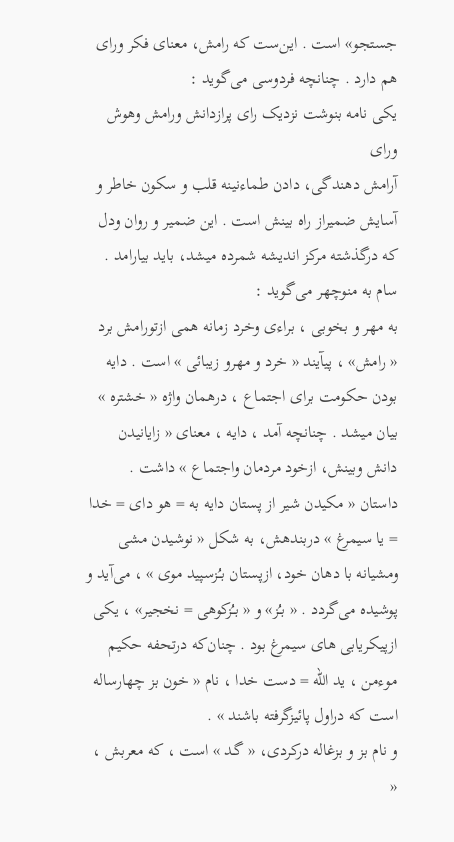جستجو» است . این‌ست که رامش، معنای فکر ورای هم دارد . چنانچه فردوسی می‌گوید :
یکی نامه بنوشت نزدیک رای پرازدانش ورامش وهوش ورای
آرامش دهندگی، دادن طماءنینه قلب و سکون خاطر و آسایش ضمیراز راه بینش است . این ضمیر و روان ودل که درگذشته مرکز اندیشه شمرده میشد، باید بیارامد . سام به منوچهر می‌گوید :
به مهر و بخوبی ، براءی وخرد زمانه همی ازتورامش برد
« رامش» ، پیآیند « خرد و مهرو زیبائی » است . دایه بودن حکومت برای اجتماع ، درهمان واژه « خشتره » بیان میشد . چنانچه آمد ، دایه ، معنای « زایانیدن دانش وبینش، ازخود مردمان واجتماع » داشت .
داستان « مکیدن شیر از پستان دایه به = هو دای = خدا = یا سیمرغ » دربندهش، به شکل « نوشیدن مشی ومشیانه با دهان خود، ازپستان بـُزسپید موی » ، می‌آید و پوشیده می‌گردد . « بـُز» و « بـُزکوهی = نخجیر» ، یکی ازپیکریابی های سیمرغ بود . چنان‌که درتحفه حکیم موءمن ، ید الله = دست خدا ، نام « خون بز چهارساله است که دراول پائیزگرفته باشند » .
و نام بز و بزغاله درکردی، « گـد » است ، که معربش ، «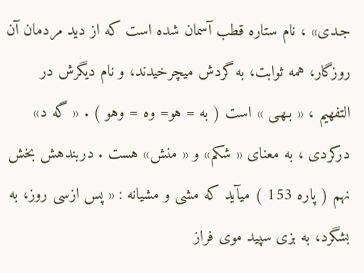جـدی» ، نام ستاره قطب آسمان شده است که از دید مردمان آن روزگار، همه ثوابت، به گردش میچرخیدند، و نام دیگرش در التفهیم ، « بـهـی » است ( به = هو= وه = وهو ) . « گه د» درکردی ، به معنای « شکم» و « منش» هست . دربندهش بخش نهم ( پاره 153 ) میآید که مشی و مشیانه : « پس ازسی روز، به بشگرد، به بزی سپید موی فراز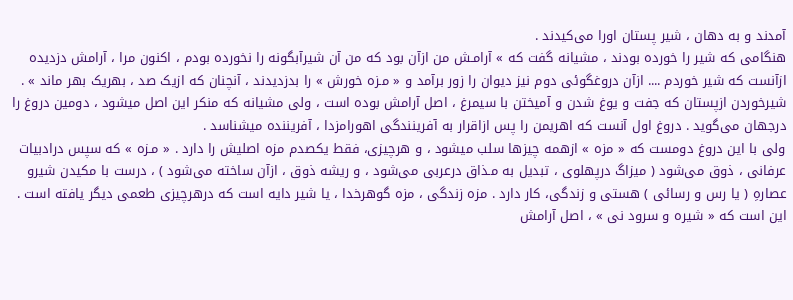آمدند و به دهان ، شیر پستان اورا می‌کیدند .
هنگامی که شیر را خورده بودند ، مشیانه گفت که » آرامـش من ازآن بود که من آن شیرآبگونه را نخورده بودم ، اکنون مرا ، آرامش دزدیده ازآنست که شیر خوردم .... ازآن دروغگوئی دوم نیز دیوان را زور برآمد و « مـزه خورش » را بدزدیدند ، آنچنان که ازیک صد ، بهریک بهر ماند » .
شیرخوردن ازپستان که جفت و یوغ شدن و آمیختن با سیمرغ ، اصل آرامش بوده است ، ولی مشیانه که منکر این اصل میشود ، دومین دروغ را درجهان می‌گوید . دروغ اول آنست که اهریمن را پس ازاقرار به آفرینندگی اهورامزدا ، آفریننده میشناسد .
ولی با این دروغ دومست که « مزه » ازهمه چیزها سلب میشود ، و هرچیزی، فقط یکصدم مزه اصلیش را دارد . « مـزه » که سپس درادبیات عرفانی ، ذوق می‌شود ( میزاگ درپهلوی ، تبدیل به مـذاق درعربی می‌شود ، و ریشه ذوق ، ازآن ساخته می‌شود ) ، درست با مکیدن شیرو عصارهِ ( یا رس و رسائی ) هستی و زندگی، کار دارد . مزه زندگی ، مزه گوهرخدا ، یا شیر دایه است که درهرچیزی طعمی دیگر یافته است .
این است که « شیره و سرود نی » ، اصل آرامش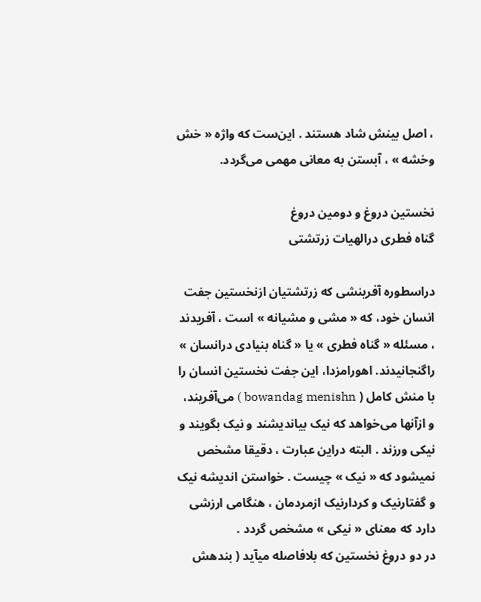، اصل بینش شاد هستند . این‌ست که واژه « خش وخشه » ، آبستن به معانی مهمی می‌گردد.

نخستین دروغ و دومین دروغ
گناه فطری درالهیات زرتشتی

دراسطوره آفرینشی که زرتشتیان ازنخستین جفت انسان خود، که « مشی و مشیانه » است ، آفریدند ، مسئله « گناه فطری » یا « گناه بنیادی درانسان » راگنجانیدند. اهورامزدا، این جفت نخستین انسان را با منش کامل ( bowandag menishn ) می‌آفریند، و ازآنها می‌خواهد که نیک بیاندیشند و نیک بگویند و نیکی ورزند . البته دراین عبارت ، دقیقا مشخص نمیشود که « نیک » چیست . خواستن اندیشه نیک و گفتارنیک و کردارنیک ازمردمان ، هنگامی ارزشی دارد که معنای « نیکی » مشخص گردد .
در دو دروغ نخستین که بلافاصله میآید ( بندهش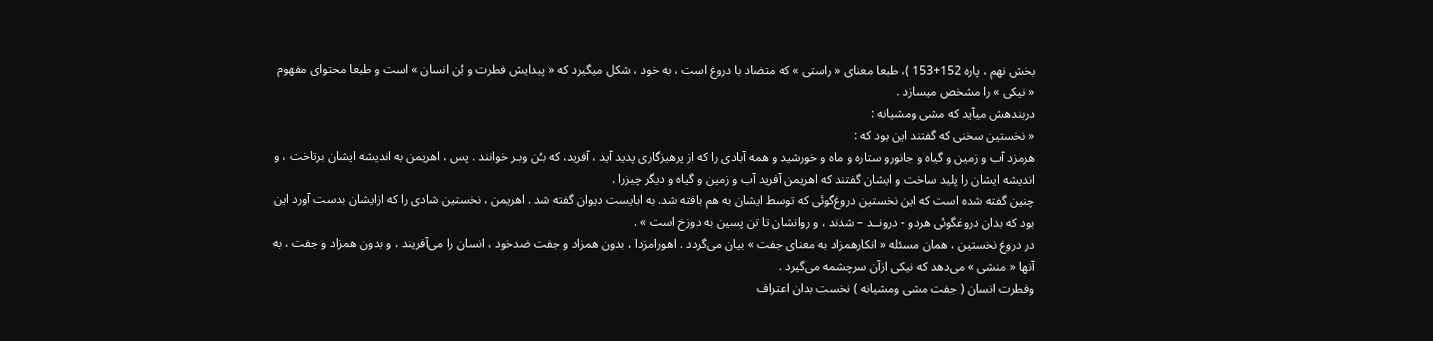بخش نهم ، پاره 152+153 )، طبعا معنای « راستی » که متضاد با دروغ است ، به خود ، شکل میگیرد که « پیدایش فطرت و بُن انسان » است و طبعا محتوای مفهوم « نیکی » را مشخص میسازد .
دربندهش میآید که مشی ومشیانه :
« نخستین سخنی که گفتند این بود که :
هرمزد آب و زمین و گیاه و جانورو ستاره و ماه و خورشید و همه آبادی را که از پرهیزگاری پدید آید ، آفرید، که بـُن وبـر خوانند . پس ، اهریمن به اندیشه ایشان برتاخت ، و اندیشه ایشان را پلید ساخت و ایشان گفتند که اهریمن آفرید آب و زمین و گیاه و دیگر چیزرا .
چنین گفته شده است که این نخستین دروغ‌گوئی که توسط ایشان به هم بافته شد. به ابایست دیوان گفته شد . اهریمن ، نخستین شادی را که ازایشان بدست آورد این بود که بدان دروغگوئی هردو - درونــد – شدند ، و روانشان تا تن پسین به دوزخ است » .
در دروغ نخستین ، همان مسئله « انکارهمزاد به معنای جفت » بیان می‌گردد . اهورامزدا ، بدون همزاد و جفت ضدخود ، انسان را می‌آفریند ، و بدون همزاد و جفت ، به آنها « منشی » می‌دهد که نیکی ازآن سرچشمه می‌گیرد .
وفطرت انسان ( جفت مشی ومشیانه ) نخست بدان اعتراف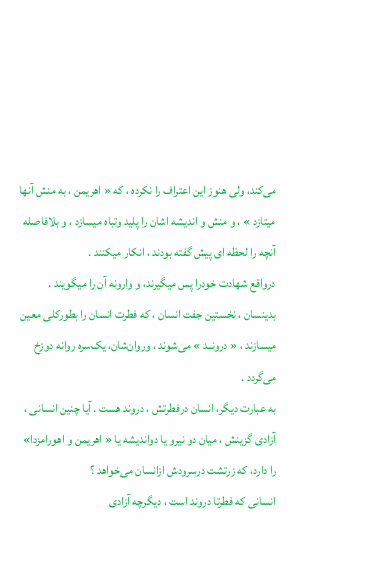می‌کند، ولی هنوز این اعتراف را نکرده ، که « اهریمن ، به منش آنها میتازد » ، و منش و اندیشه اشان را پلید وتباه میسازد ، و بلافاصله آنچه را لحظه ای پیش گفته بودند ، انکار میکنند .
درواقع شهادت خودرا پس میگیرند، و وارونه آن را میگویند . بدینسان ، نخستین جفت انسان ، که فطرت انسان را بطورکلی معین میسازند ، « درونــد » می‌شوند ، وروان‌شان، یک‌سره روانه دوزخ می‌گردد .
به عبارت دیگر، انسان درفطرتش ، دروند هست . آیا چنین انسانی ، آزادی گزینش ، میان دو نیرو یا دواندیشه یا « اهریمن و اهورامزدا» را دارد، که زرتشت درسرودش ازانسان می‌خواهد ؟
انسانی که فطرتا دروند است ، دیگرچه آزادی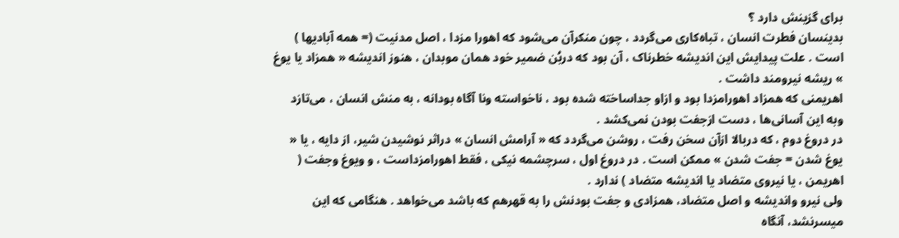برای گزینش دارد ؟
بدینسان فطرت انسان ، تباه‌کاری می‌گردد ، چون منکرآن می‌شود که اهورا مزدا ، اصل مدنیت (= همه آبادیها ) است . علت پیدایش این اندیشه خطرناک ، آن بود که دربُن ضمیر خود همان موبدان ، هنوز اندیشه « همزاد یا یوغ » ریشه نیرومند داشت .
اهریمنی که همزاد اهورامزدا بود و ازاو جداساخته شده بود ، ناخواسته ونا آگاه‌ بودانه ، به منش انسان ، می‌تازد وبه این آسانی‌ها ، دست ازجفت بودن نمی‌کشد .
در دروغ دوم ، که دربالا ازآن سخن رفت ، روشن می‌گردد که « آرامش انسان » دراثر نوشیدن شیر، از دایه ، یا « یوغ شدن = جفت شدن » ممکن است . در دروغ اول ، سرچشمه نیکی ، فقط اهورامزداست ، و ویوغ وجفت ( اهریمن ، یا نیروی متضاد یا اندیشه متضاد ) ندارد .
ولی نیرو واندیشه و اصل متضاد، همزادی و جفت بودنش را به قهرهم که باشد می‌خواهد . هنگامی که این میسرنشد، آنگاه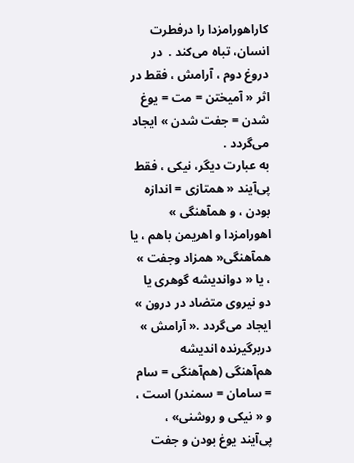کاراهورامزدا را درفطرت انسان، تباه می‌کند .  در دروغ دوم ، آرامش ، فقط در اثر « آمیختن = مت = یوغ شدن = جفت شدن » ایجاد می‌گردد .
به عبارت دیگر، نیکی ، فقط پی‌آیند « همتازی = اندازه بودن ، و همآهنگی » اهورامزدا و اهریمن باهم ، یا همآهنگی« همزاد وجفت » ، یا « دواندیشه گوهری یا دو نیروی متضاد در درون » ایجاد می‌گردد .« آرامش » دربرگیرنده اندیشه هم‌آهنگی (هم‌آهنگی = سام = سامان = سمندر) است ، و « نیکی و روشنی» ، پی‌آیند یوغ بودن و جفت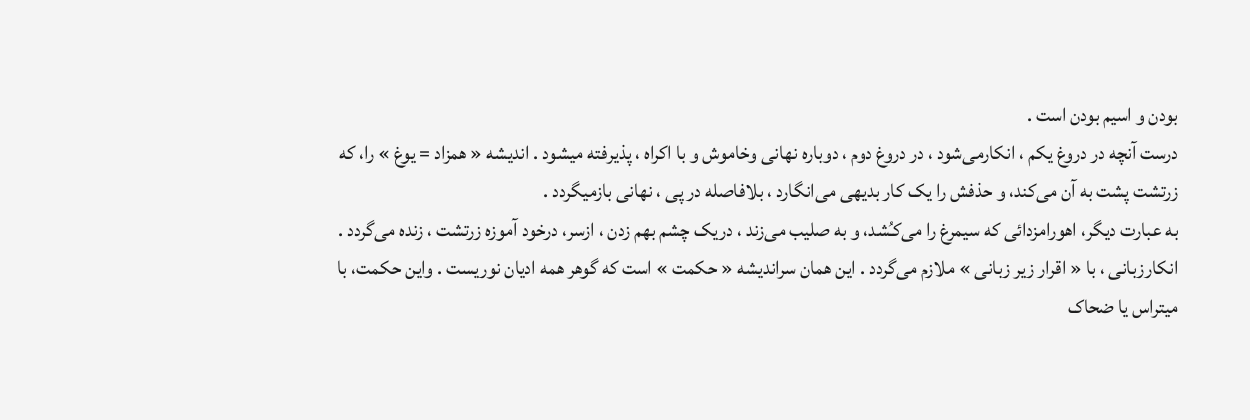بودن و اسیم بودن است .
درست آنچه در دروغ یکم ، انکارمی‌شود ، در دروغ دوم ، دوباره نهانی وخاموش و با اکراه ، پذیرفته میشود . اندیشه « همزاد = یوغ » را، که زرتشت پشت به آن می‌کند، و حذفش را یک کار بدیهی می‌انگارد ، بلافاصله در پی ، نهانی بازمیگردد .
به عبارت دیگر، اهورامزدائی که سیمرغ را می‌کـُشد، و به صلیب می‌زند ، دریک چشم بهم زدن ، ازسر، درخود آموزه زرتشت ، زنده می‌گردد . انکارزبانی ، با « اقرار زیر زبانی » ملازم می‌گردد . این همان سراندیشه « حکمت » است که گوهر همه ادیان نوریست . واین حکمت، با میتراس یا ضحاک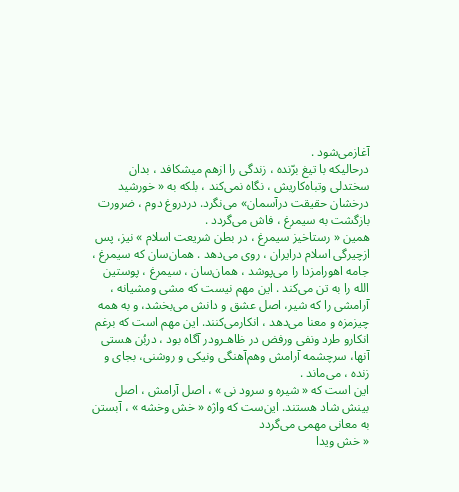آغازمی‌شود .
درحالیکه با تیغ برّنده ، زندگی را ازهم میشکافد ، بدان سختدلی وتباه‌کاریش ، نگاه نمی‌کند ، بلکه به « خورشید درخشان حقیقت درآسمان» می‌نگرد. دردروغ دوم ، ضرورت بازگشت به سیمرغ ، فاش می‌گردد .
همین « رستاخیز سیمرغ ، در بطن شریعت اسلام » نیز، پس ازچیرگی اسلام درایران ، روی می‌دهد . همان‌سان که سیمرغ ، جامه اهورامزدا را می‌پوشد ، همان‌سان ، سیمرغ ، پوستین الله را به تن می‌کند . این مهم نیست که مشی ومشیانه ، آرامشی را که شیر، اصل عشق و دانش می‌بخشد، و به همه چیزمزه و معنا می‌دهد ، انکارمی‌کنند. این مهم است که برغم انکارو طرد ونفی ورفض در ظاهـرودر آگاه بود ، دربُن هستی آنها، سرچشمه آرامش وهم‌آهنگی ونیکی و روشنی، بجای و زنده ، می‌ماند .
این است که « شیره و سرود نی » ، اصل آرامش ، اصل بینش شاد هستند. این‌ست که واژه « خش وخشه » ، آبستن به معانی مهمی می‌گردد
« خش ویدا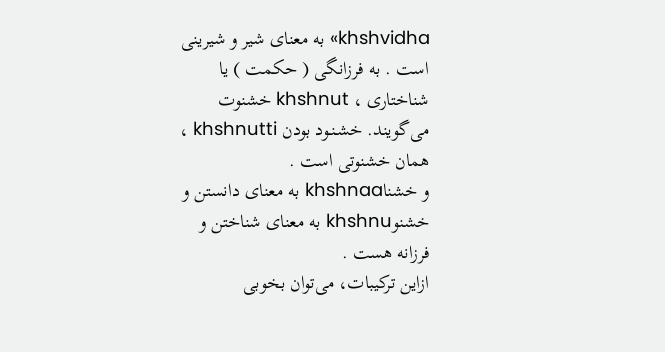khshvidha» به معنای شیر و شیرینی است . به فرزانگی ( حکمت ) یا شناختاری ، khshnut خشنوت می‌گویند. خشـنـود بودن khshnutti ، همان خشنوتی است .
و خشناkhshnaa به معنای دانستن و خشنوkhshnu به معنای شناختن و فرزانه هست .
ازاین ترکیبات، می‌توان بخوبی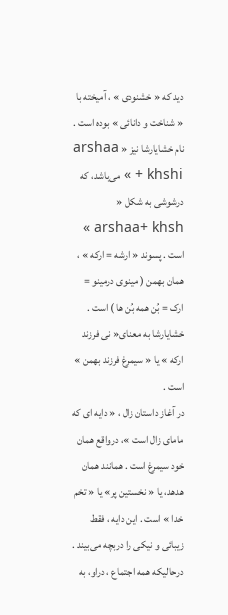دید که « خشنودی » ، آمیخته با « شناخت و دانائی » بوده است . نام خشایارشا نیز « arshaa + khshi » می‌باشد، که درشوشی به شکل « arshaa+ khsh » است . پسوند « ارشه = ارکه » ، همان بهمن ( مینوی درمینو = ارک = بُن همه بُن ها ) است . خشایارشا به معنای« نی فرزند ارکه » یا « سیمرغ فرزند بهمن » است .
در آغاز داستان زال ، « دایه ای که مامای زال است »، درواقع همان خود سیمرغ است . همانند همان هدهد، یا « نخستین پر» یا « تخم خدا » است . این دایه ، فقط زیبائی و نیکی را دربچه می‌بیند . درحالیکه همه اجتماع ، دراو، به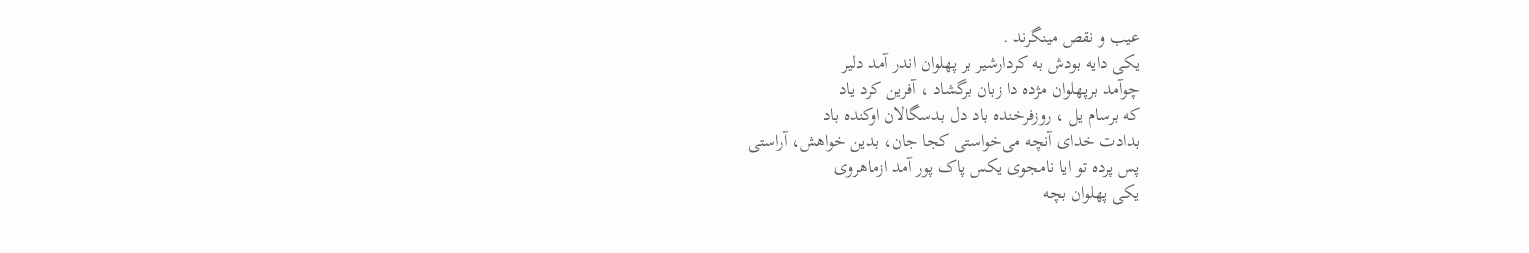عیب و نقص مینگرند .
یکی دایه بودش به کردارشیر بر پهلوان اندر آمد دلیر
چوآمد برپهلوان مژده دا زبان برگشاد ، آفرین کرد یاد
که برسام یل ، روزفرخنده باد دل بدسگالان اوکنده باد
بدادت خدای آنچه می‌خواستی کجا جان، بدین خواهش، آراستی
پس پرده تو ایا نامجوی یکس پاک پور آمد ازماهروی
یکی پهلوان بچه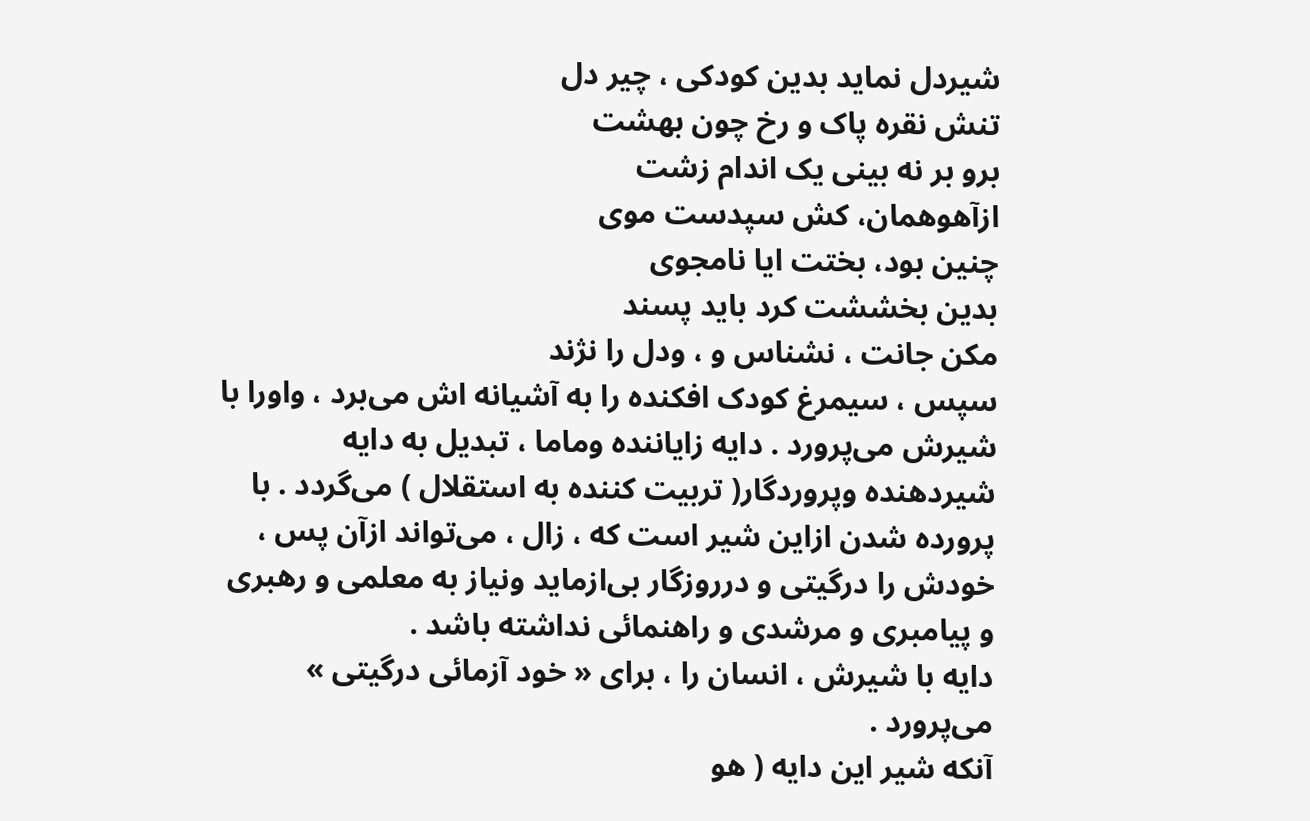شیردل نماید بدین کودکی ، چیر دل
تنش نقره پاک و رخ چون بهشت
برو بر نه بینی یک اندام زشت
ازآهوهمان، کش سپدست موی
چنین بود، بختت ایا نامجوی
بدین بخششت کرد باید پسند
مکن جانت ، نشناس و ، ودل را نژند
سپس ، سیمرغ کودک افکنده را به آشیانه اش می‌برد ، واورا با شیرش می‌پرورد . دایه زایاننده وماما ، تبدیل به دایه شیردهنده وپروردگار( تربیت کننده به استقلال ) می‌گردد . با پرورده شدن ازاین شیر است که ، زال ، می‌تواند ازآن پس ، خودش را درگیتی و درروزگار بی‌ازماید ونیاز به معلمی و رهبری و پیامبری و مرشدی و راهنمائی نداشته باشد .
دایه با شیرش ، انسان را ، برای « خود آزمائی درگیتی » می‌پرورد .
آنکه شیر این دایه ( هو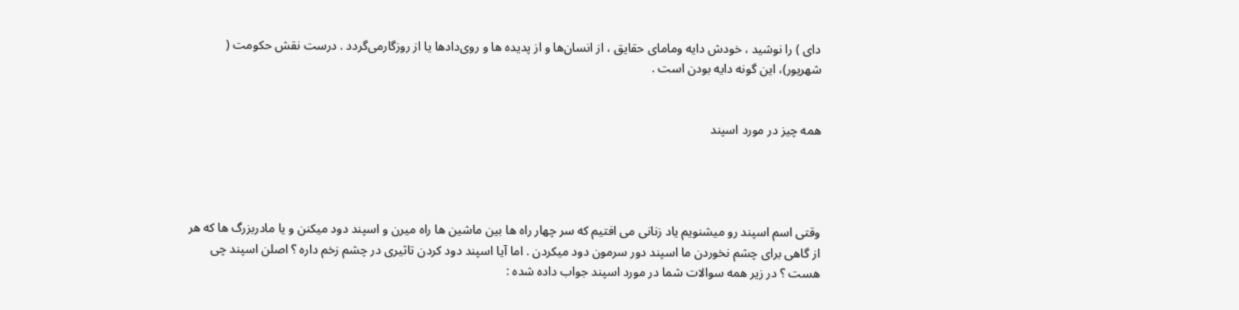دای ) را نوشید ، خودش دایه ومامای حقایق ، از انسان‌ها و از پدیده ها و روی‌دادها یا از روزگارمی‌گردد . درست نقش حکومت ( شهریور)، این گونه دایه بودن است .


همه چیز در مورد اسپند




وقتی اسم اسپند رو میشنویم یاد زنانی می افتیم که سر چهار راه ها بین ماشین ها راه میرن و اسپند دود میکنن و یا مادربزرگ ها که هر از گاهی برای چشم نخوردن ما اسپند دور سرمون دود میکردن . اما آیا اسپند دود کردن تاثیری در چشم زخم داره ؟ اصلن اسپند چی هست ؟ در زیر همه سوالات شما در مورد اسپند جواب داده شده :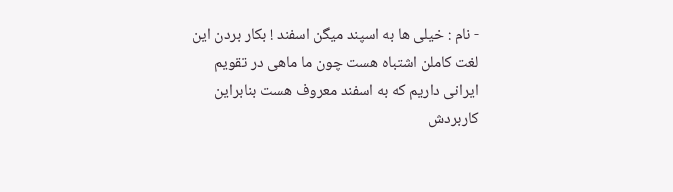- نام : خیلی ها به اسپند میگن اسفند ! بکار بردن این لغت کاملن اشتباه هست چون ما ماهی در تقویم ایرانی داریم که به اسفند معروف هست بنابراین کاربردش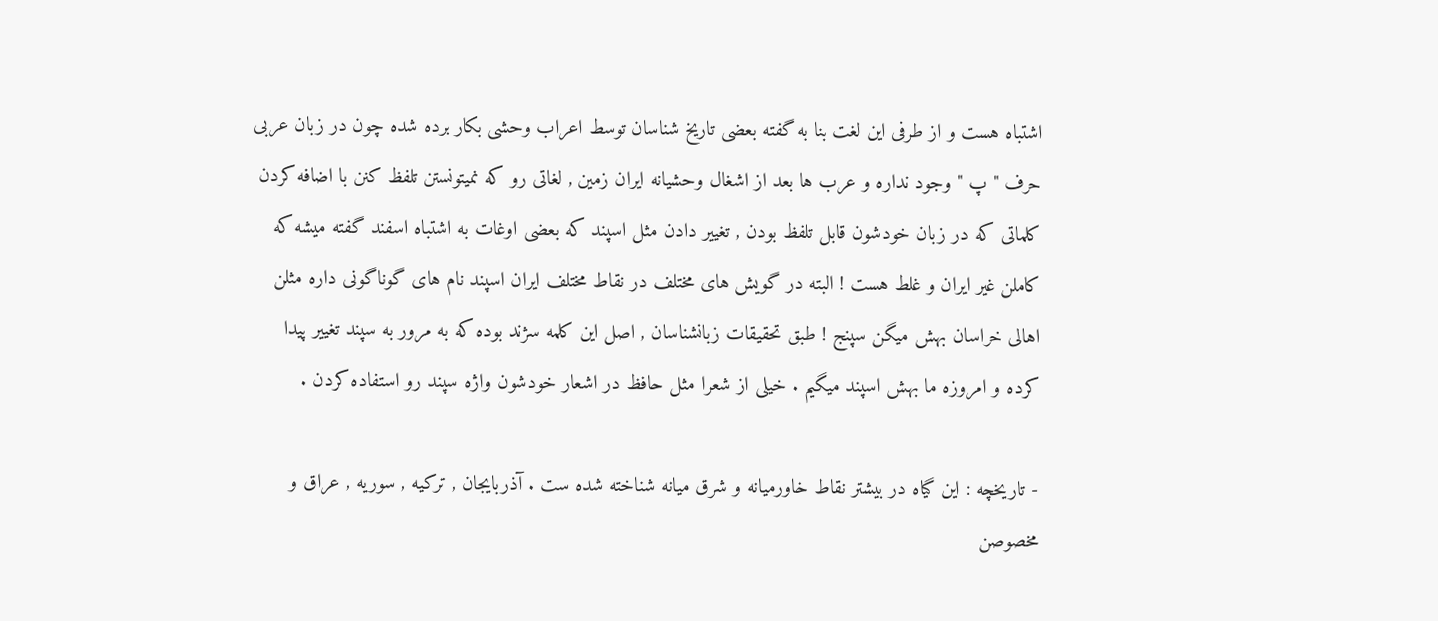اشتباه هست و از طرفی این لغت بنا به گفته بعضی تاریخ شناسان توسط اعراب وحشی بکار برده شده چون در زبان عربی حرف " پ " وجود نداره و عرب ها بعد از اشغال وحشیانه ایران زمین , لغاتی رو که نمیتونستن تلفظ کنن با اضافه کردن کلماتی که در زبان خودشون قابل تلفظ بودن , تغییر دادن مثل اسپند که بعضی اوغات به اشتباه اسفند گفته میشه که کاملن غیر ایران و غلط هست ! البته در گویش های مختلف در نقاط مختلف ایران اسپند نام های گوناگونی داره مثلن اهالی خراسان بهش میگن سپنج ! طبق تحقیقات زبانشناسان , اصل این کلمه سژند بوده که به مرور به سپند تغییر پیدا کرده و امروزه ما بهش اسپند میگیم . خیلی از شعرا مثل حافظ در اشعار خودشون واژه سپند رو استفاده کردن .

- تاریخچه : این گیاه در بیشتر نقاط خاورمیانه و شرق میانه شناخته شده ست . آذربایجان , ترکیه , سوریه , عراق و مخصوصن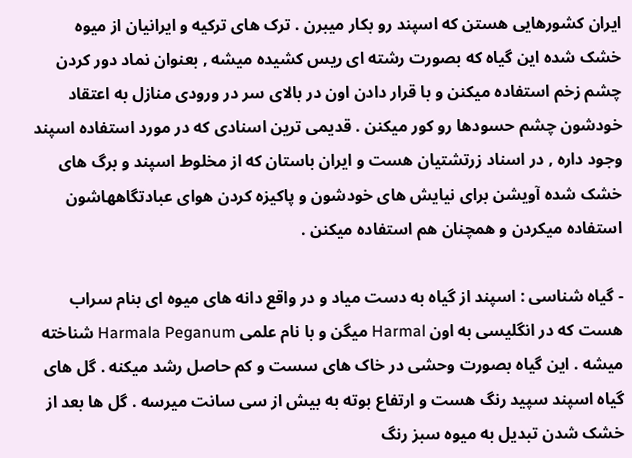ایران کشورهایی هستن که اسپند رو بکار میبرن . ترک های ترکیه و ایرانیان از میوه خشک شده این گیاه که بصورت رشته ای ریس کشیده میشه , بعنوان نماد دور کردن چشم زخم استفاده میکنن و با قرار دادن اون در بالای سر در ورودی منازل به اعتقاد خودشون چشم حسودها رو کور میکنن . قدیمی ترین اسنادی که در مورد استفاده اسپند وجود داره , در اسناد زرتشتیان هست و ایران باستان که از مخلوط اسپند و برگ های خشک شده آویشن برای نیایش های خودشون و پاکیزه کردن هوای عبادتگاههاشون استفاده میکردن و همچنان هم استفاده میکنن .

- گیاه شناسی : اسپند از گیاه به دست میاد و در واقع دانه های میوه ای بنام سراب هست که در انگلیسی به اون Harmal میگن و با نام علمی Harmala Peganum شناخته میشه . این گیاه بصورت وحشی در خاک های سست و کم حاصل رشد میکنه . گل های گیاه اسپند سپید رنگ هست و ارتفاع بوته به بیش از سی سانت میرسه . گل ها بعد از خشک شدن تبدیل به میوه سبز رنگ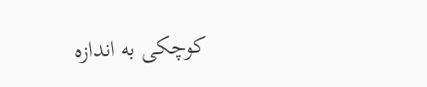کوچکی به اندازه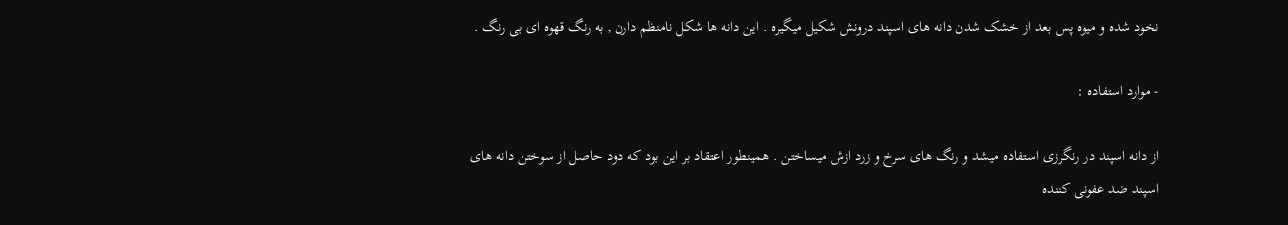نخود شده و میوه پس بعد از خشک شدن دانه های اسپند درونش شکیل میگیره . این دانه ها شکل نامنظم دارن , به رنگ قهوه ای بی رنگ .

- موارد استفاده :

از دانه اسپند در رنگرزی استفاده میشد و رنگ های سرخ و زرد ازش میساختن . همینطور اعتقاد بر این بود که دود حاصل از سوختن دانه های اسپند ضد عفونی کننده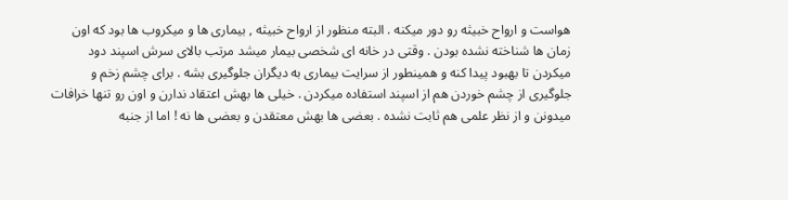هواست و ارواح خبیثه رو دور میکنه . البته منظور از ارواح خبیثه , بیماری ها و میکروب ها بود که اون زمان ها شناخته نشده بودن . وقتی در خانه ای شخصی بیمار میشد مرتب بالای سرش اسپند دود میکردن تا بهبود پیدا کنه و همینطور از سرایت بیماری به دیگران جلوگیری بشه . برای چشم زخم و جلوگیری از چشم خوردن هم از اسپند استفاده میکردن . خیلی ها بهش اعتقاد ندارن و اون رو تنها خرافات میدونن و از نظر علمی هم ثابت نشده . بعضی ها بهش معتقدن و بعضی ها نه ! اما از جنبه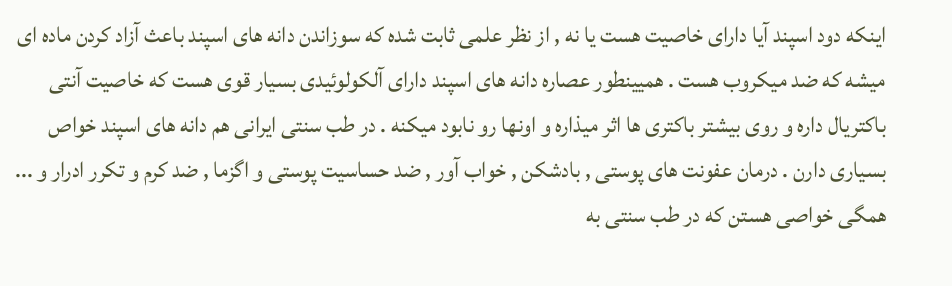اینکه دود اسپند آیا دارای خاصیت هست یا نه , از نظر علمی ثابت شده که سوزاندن دانه های اسپند باعث آزاد کردن ماده ای میشه که ضد میکروب هست . همیینطور عصاره دانه های اسپند دارای آلکولوئیدی بسیار قوی هست که خاصیت آنتی باکتریال داره و روی بیشتر باکتری ها اثر میذاره و اونها رو نابود میکنه . در طب سنتی ایرانی هم دانه های اسپند خواص بسیاری دارن . درمان عفونت های پوستی , بادشکن , خواب آور , ضد حساسیت پوستی و اگزما , ضد کرم و تکرر ادرار و ... همگی خواصی هستن که در طب سنتی به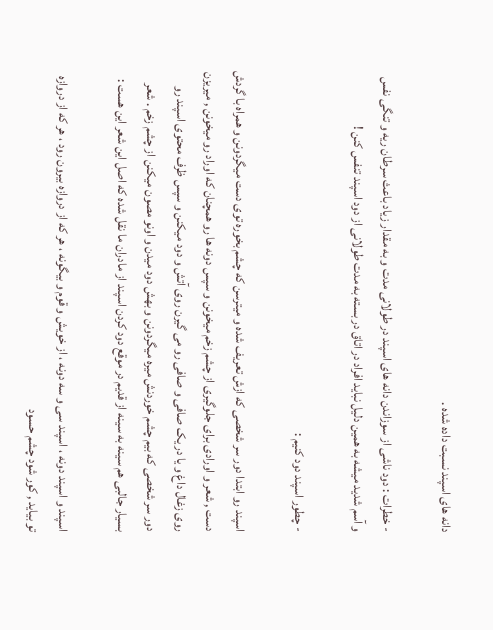دانه های اسپند نسبت داده شده .

- خطرات : دود ناشی از سوزاندن دانه های اسپند در طولانی مدت و به مقدار زیاد باعث سرطان ریه و تنگی نفس و آسم شدید میشه به همین دلیل نباید افراد در اتاق در بسته به مدت طولانی از دود اسپند تنفس کنن !

- چطور اسپند دود کنیم :

اسپند رو ابتدا دور سر شخصی که ازش تعریف شده و میترسن که چشم بخوره توی دست میگردونن و همراه با گردش دست , شعر و اورادی برای جلوگیری از چشم زخم میخونن و سپس دونه ها رو همچنان که اوراد رو میخونن , میریزن روی زغال داغ و یا در یک صافی و صافی رو می گیرن روی آتش و دود میکنن و سپس ظرف محتوی اسپند رو دور سر شخصی که بیم چشم خوردنش میره میگردونن و بهش دود میدن و اونو مصون میکنن از چشم زخم . شعر بسیار جالبی هم سینه به سینه از قدیم در موقع دود کردن اسپند از مادران ما نقل شده که اصل این شعر این هست :

اسپند و اسپند دونه ، اسپند سی و سه دونه ، از خویش و قوم و بیگونه ، هر که از دروازه بیرون رود ، هر که از دروازه تو بیاید , کور شود چشم حسود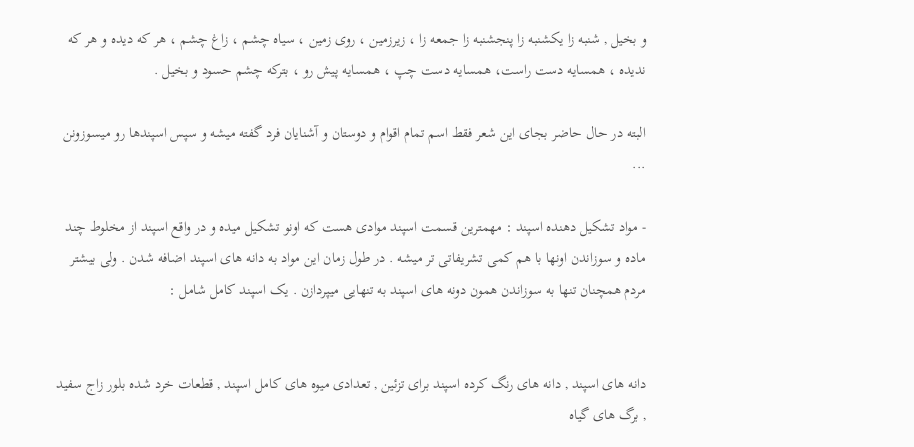و بخیل , شنبه زا یکشنبه زا پنجشنبه زا جمعه زا ، زیرزمین ، روی زمین ، سیاه چشم ، زاغ چشم ، هر که دیده و هر که ندیده ، همسایه دست راست، همسایه دست چپ ، همسایه پیش رو ، بترکه چشم حسود و بخیل .

البته در حال حاضر بجای این شعر فقط اسم تمام اقوام و دوستان و آشنایان فرد گفته میشه و سپس اسپندها رو میسوزونن ...

- مواد تشکیل دهنده اسپند : مهمترین قسمت اسپند موادی هست که اونو تشکیل میده و در واقع اسپند از مخلوط چند ماده و سوزاندن اونها با هم کمی تشریفاتی تر میشه . در طول زمان این مواد به دانه های اسپند اضافه شدن . ولی بیشتر مردم همچنان تنها به سوزاندن همون دونه های اسپند به تنهایی میپردازن . یک اسپند کامل شامل :


دانه های اسپند , دانه های رنگ کرده اسپند برای تزئین , تعدادی میوه های کامل اسپند , قطعات خرد شده بلور زاج سفید , برگ های گیاه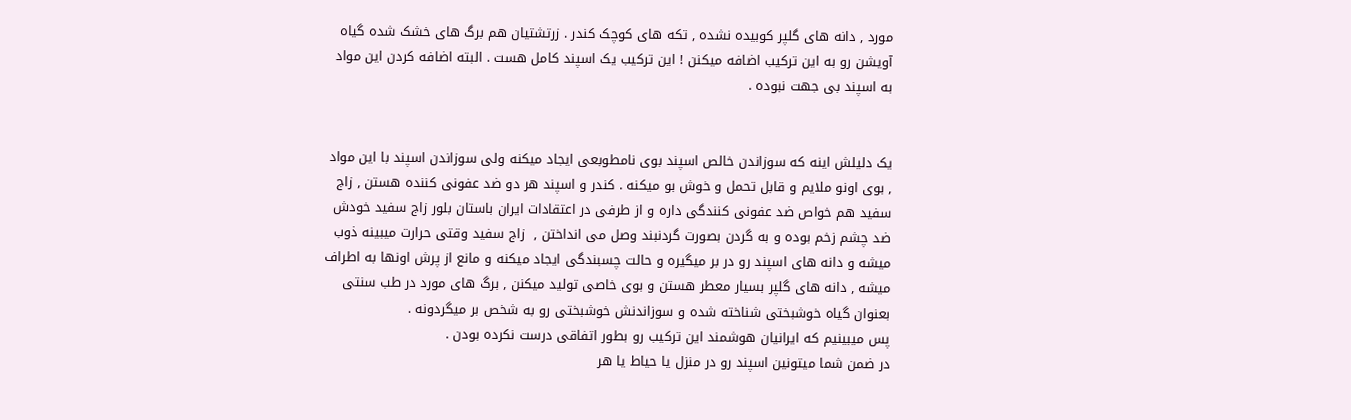مورد , دانه های گلپر کوبیده نشده , تکه های کوچک کندر . زرتشتیان هم برگ های خشک شده گیاه آویشن رو به این ترکیب اضافه میکنن ! این ترکیب یک اسپند کامل هست . البته اضافه کردن این مواد به اسپند بی جهت نبوده .


یک دلیلش اینه که سوزاندن خالص اسپند بوی نامطوبعی ایجاد میکنه ولی سوزاندن اسپند با این مواد , بوی اونو ملایم و قابل تحمل و خوش بو میکنه . کندر و اسپند هر دو ضد عفونی کننده هستن , زاج سفید هم خواص ضد عفونی کنندگی داره و از طرفی در اعتقادات ایران باستان بلور زاج سفید خودش ضد چشم زخم بوده و به گردن بصورت گردنبند وصل می انداختن ,  زاج سفید وقتی حرارت میبینه ذوب میشه و دانه های اسپند رو در بر میگیره و حالت چسبندگی ایجاد میکنه و مانع از پرش اونها به اطراف میشه , دانه های گلپر بسیار معطر هستن و بوی خاصی تولید میکنن , برگ های مورد در طب سنتی بعنوان گیاه خوشبختی شناخته شده و سوزاندنش خوشبختی رو به شخص بر میگردونه .
پس میبینیم که ایرانیان هوشمند این ترکیب رو بطور اتفاقی درست نکرده بودن .
در ضمن شما میتونین اسپند رو در منزل یا حیاط یا هر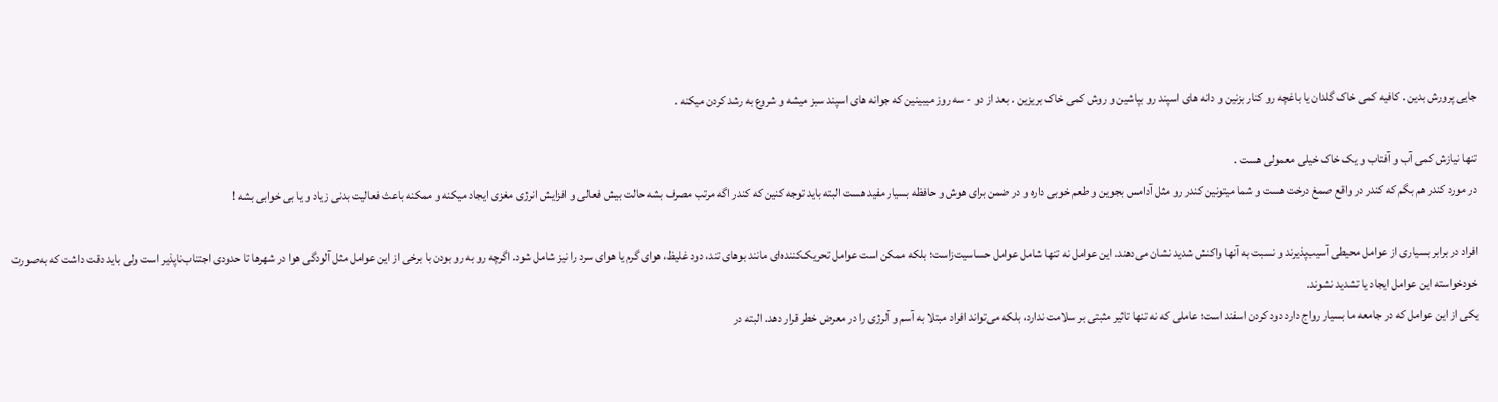جایی پرورش بدین . کافیه کمی خاک گلدان یا باغچه رو کنار بزنین و دانه های اسپند رو بپاشین و روش کمی خاک بریزین . بعد از دو - سه روز میبینین که جوانه های اسپند سبز میشه و شروع به رشد کردن میکنه .

تنها نیازش کمی آب و آفتاب و یک خاک خیلی معمولی هست .
در مورد کندر هم بگم که کندر در واقع صمغ درخت هست و شما میتونین کندر رو مثل آدامس بجوین و طعم خوبی داره و در ضمن برای هوش و حافظه بسیار مفید هست البته باید توجه کنین که کندر اگه مرتب مصرف بشه حالت بیش فعالی و افزایش انرژی مغزی ایجاد میکنه و ممکنه باعث فعالیت بدنی زیاد و یا بی خوابی بشه !

افراد در برابر بسیاری از عوامل محیطی آسیب‌پذیرند و نسبت به آنها واکنش شدید نشان می‌دهند. این عوامل نه تنها شامل عوامل حساسیت‌زاست؛ بلکه ممکن است عوامل تحریک‌کننده‌ای مانند بوهای تند، دود غلیظ، هوای گرم یا هوای سرد را نیز شامل شود. اگرچه رو به رو بودن با برخی از این عوامل مثل آلودگی هوا در شهرها تا حدودی اجتناب‌ناپذیر است ولی باید دقت داشت که به‌صورت خودخواسته این عوامل ایجاد یا تشدید نشوند.
یکی از این عوامل که در جامعه ما بسیار رواج دارد دود کردن اسفند است؛ عاملی که نه تنها تاثیر مثبتی بر سلامت ندارد، بلکه می‌تواند افراد مبتلا به آسم و آلرژی را در معرض خطر قرار دهد. البته در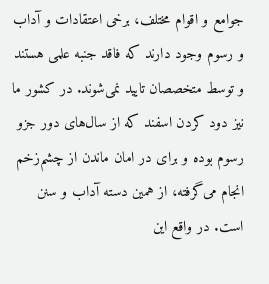جوامع و اقوام مختلف، برخی اعتقادات و آداب و رسوم وجود دارند که فاقد جنبه علمی هستند و توسط متخصصان تایید نمی‌شوند. در کشور ما نیز دود کردن اسفند که از سال‌های دور جزو رسوم بوده و برای در امان ماندن از چشم‌زخم انجام می‌گرفته، از همین دسته آداب و سنن است. در واقع این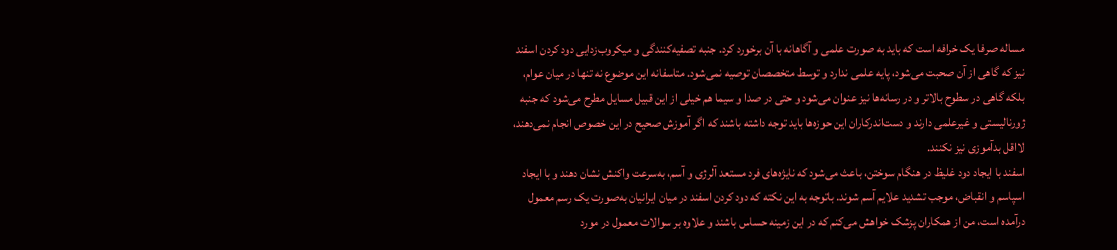مساله صرفا یک خرافه است که باید به صورت علمی و آگاهانه با آن برخورد کرد. جنبه تصفیه‌کنندگی و میکروب‌زدایی دود کردن اسفند نیز که گاهی از آن صحبت می‌شود، پایه علمی ندارد و توسط متخصصان توصیه نمی‌شود. متاسفانه این موضوع نه تنها در میان عوام، بلکه گاهی در سطوح بالاتر و در رسانه‌ها نیز عنوان می‌شود و حتی در صدا و سیما هم خیلی از این قبیل مسایل مطرح می‌شود که جنبه ژورنالیستی و غیرعلمی دارند و دست‌اندرکاران این حوزه‌ها باید توجه داشته باشند که اگر آموزش صحیح در این خصوص انجام نمی‌دهند، لااقل بدآموزی نیز نکنند.
اسفند با ایجاد دود غلیظ در هنگام سوختن، باعث می‌شود که نایژه‌های فرد مستعد آلرژی و آسم، به‌سرعت واکنش‌‌ نشان دهند و با ایجاد اسپاسم و انقباض، موجب تشدید علایم آسم شوند. باتوجه به این نکته که دود کردن اسفند در میان ایرانیان به‌صورت یک رسم معمول درآمده است، من از همکاران پزشک خواهش می‌کنم که در این زمینه حساس باشند و علاوه بر سوالات معمول در مورد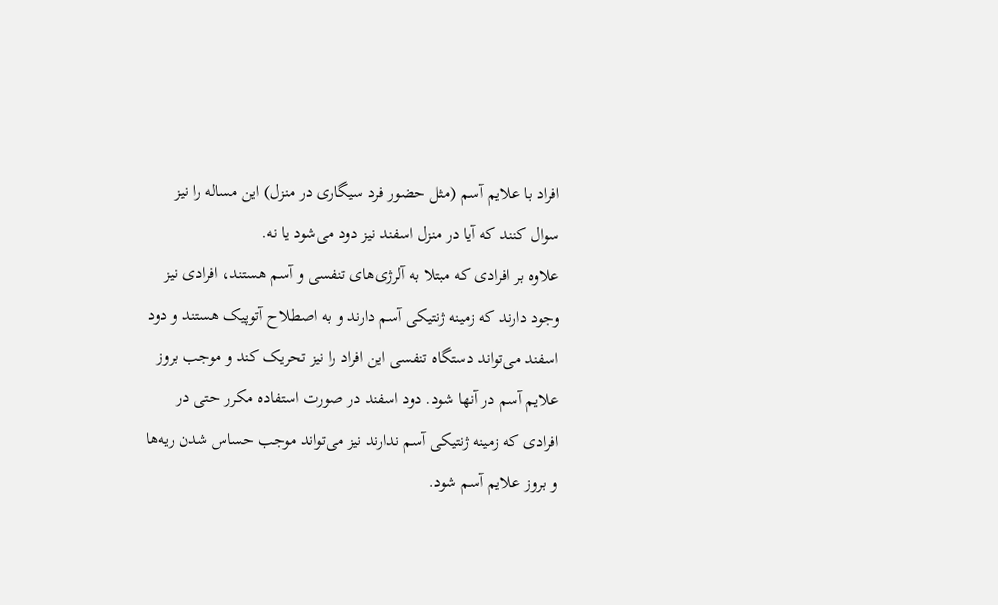افراد با علایم آسم (مثل حضور فرد سیگاری در منزل) این مساله را نیز سوال کنند که آیا در منزل اسفند نیز دود می‌شود یا نه.
علاوه بر افرادی که مبتلا به آلرژی‌های تنفسی و آسم هستند، افرادی نیز وجود دارند که زمینه ژنتیکی آسم دارند و به اصطلاح آتوپیک هستند و دود اسفند می‌تواند دستگاه تنفسی این افراد را نیز تحریک کند و موجب بروز علایم آسم در آنها شود. دود اسفند در صورت استفاده مکرر حتی در افرادی که زمینه ژنتیکی آسم ندارند نیز می‌تواند موجب حساس شدن ریه‌ها و بروز علایم آسم شود.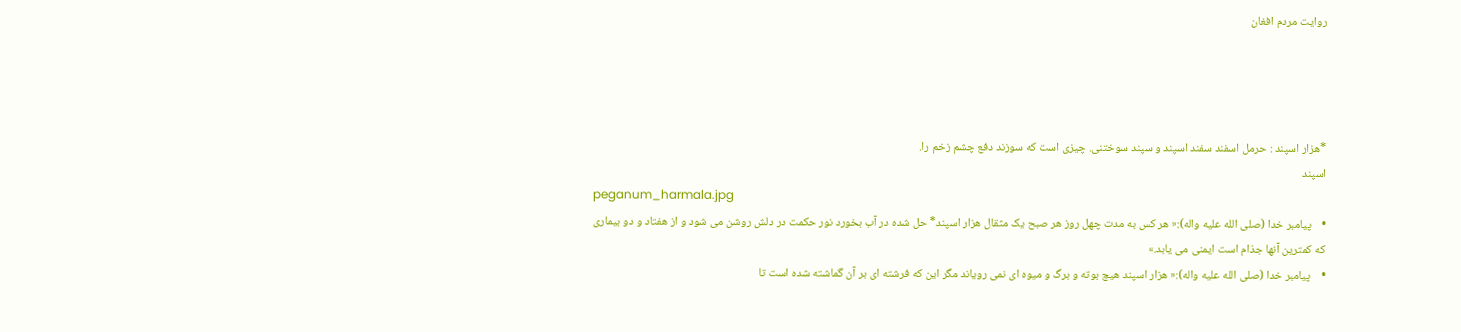روایت مردم افغان




*هزار اسپند : حرمل اسفند سفند اسپند و سپند سوختنی. چیزی است که سوزند دفع چشم زخم را.
اسپند
peganum_harmala.jpg
•    پیامبر خدا (صلی الله علیه واله):« هر کس به مدت چهل روز هر صبح یک مثقال هزار اسپند* حل شده در آب بخورد نور حکمت در دلش روشن می شود و از هفتاد و دو بیماری که کمترین آنها جذام است ایمنی می یابد.»
•    پیامبر خدا (صلی الله علیه واله):« هزار اسپند هیچ بوته و برگ و میوه ای نمی رویاند مگر این که فرشته ای بر آن گماشته شده است تا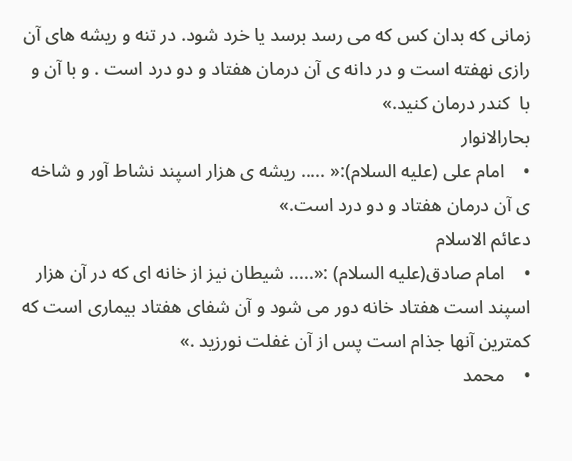زمانی که بدان کس که می رسد برسد یا خرد شود. در تنه و ریشه های آن رازی نهفته است و در دانه ی آن درمان هفتاد و دو درد است . و با آن و با  کندر درمان کنید.»
بحارالانوار
•    امام علی (علیه السلام):« ..... ریشه ی هزار اسپند نشاط آور و شاخه ی آن درمان هفتاد و دو درد است.»
دعائم الاسلام
•    امام صادق(علیه السلام) :«..... شیطان نیز از خانه ای که در آن هزار اسپند است هفتاد خانه دور می شود و آن شفای هفتاد بیماری است که کمترین آنها جذام است پس از آن غفلت نورزید .»
•    محمد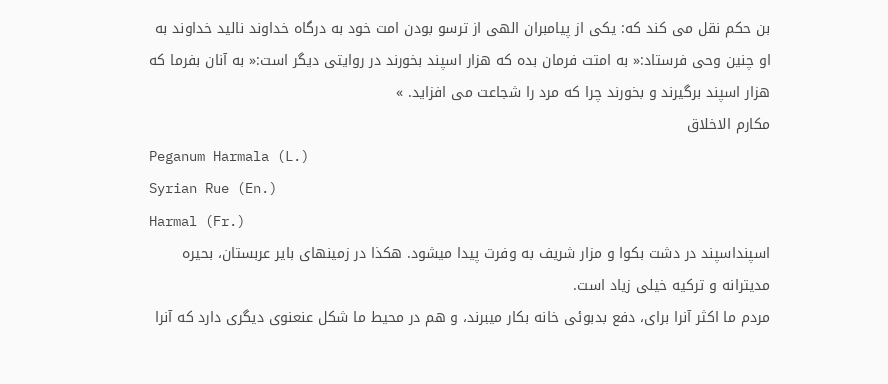بن حکم نقل می کند که: یکی از پیامبران الهی از ترسو بودن امت خود به درگاه خداوند نالید خداوند به او چنین وحی فرستاد:« به امتت فرمان بده که هزار اسپند بخورند در روایتی دیگر است:« به آنان بفرما که هزار اسپند برگیرند و بخورند چرا که مرد را شجاعت می افزاید. »
مکارم الاخلاق
Peganum Harmala (L.)
Syrian Rue (En.)
Harmal (Fr.)
اسپنداسپند در دشت بکوا و مزار شریف به وفرت پیدا میشود. هکذا در زمینهای بایر عربستان، بحیره مدیترانه و ترکیه خیلی زیاد است.
مردم ما اکثر آنرا برای، دفع بدبوئی خانه بکار میبرند، و هم در محیط ما شکل عنعنوی دیگری دارد که آنرا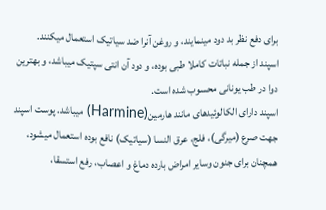برای دفع نظر بد دود مینمایند، و روغن آنرا ضد سیاتیک استعمال میکنند.
اسپند از جمله نباتات کاملا طبی بوده، و دود آن انتی سپتیک میباشد، و بهترین دوا در طب یونانی محسوب شده است.
اسپند دارای الکالوئیدهای مانند هارمین(Harmine) میباشد. پوست اسپند جهت صرع (میرگی)، فلج، عرق النسا (سیاتیک) نافع بوده استعمال میشود، همچنان برای جنون وسایر امراض بارده دماغ و اعصاب، رفع استسقا،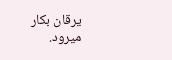یرقان بکار میرود.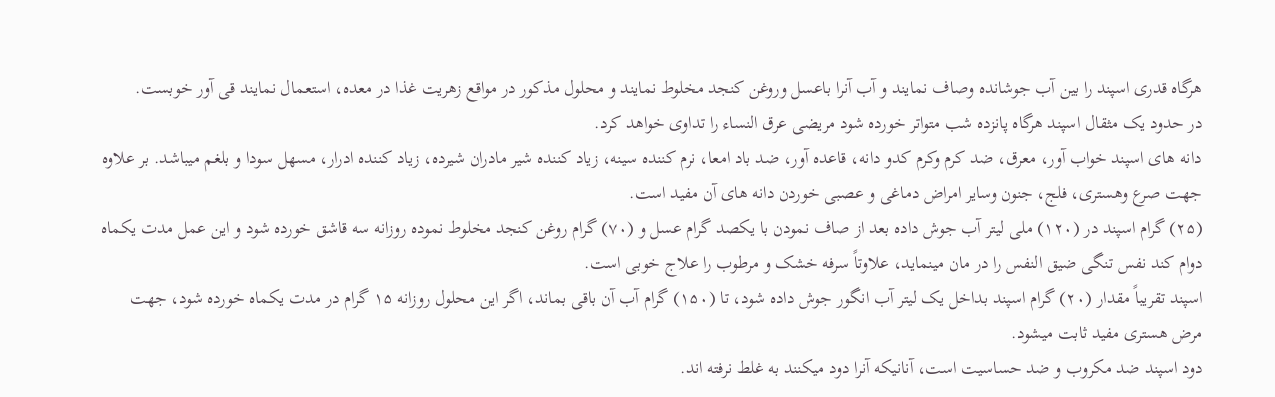هرگاه قدری اسپند را بین آب جوشانده وصاف نمایند و آب آنرا باعسل وروغن کنجد مخلوط نمایند و محلول مذکور در مواقع زهریت غذا در معده، استعمال نمایند قی آور خوبست.
در حدود یک مثقال اسپند هرگاه پانزده شب متواتر خورده شود مریضی عرق النساء را تداوی خواهد کرد.
دانه های اسپند خواب آور، معرق، ضد کرم وکرم کدو دانه، قاعده آور، ضد باد امعا، نرم کننده سینه، زیاد کننده شیر مادران شیرده، زیاد کننده ادرار، مسهل سودا و بلغم میباشد. بر علاوه جهت صرع وهستری، فلج، جنون وسایر امراض دماغی و عصبی خوردن دانه های آن مفید است.
(۲۵) گرام اسپند در (۱۲۰) ملی لیتر آب جوش داده بعد از صاف نمودن با یکصد گرام عسل و (۷۰) گرام روغن کنجد مخلوط نموده روزانه سه قاشق خورده شود و این عمل مدت یکماه دوام کند نفس تنگی ضیق النفس را در مان مینماید، علاوتاً سرفه خشک و مرطوب را علاج خوبی است.
اسپند تقریباً مقدار (۲۰) گرام اسپند بداخل یک لیتر آب انگور جوش داده شود، تا (۱۵۰) گرام آب آن باقی بماند، اگر این محلول روزانه ۱۵ گرام در مدت یکماه خورده شود، جهت مرض هستری مفید ثابت میشود.
دود اسپند ضد مکروب و ضد حساسیت است، آنانیکه آنرا دود میکنند به غلط نرفته اند.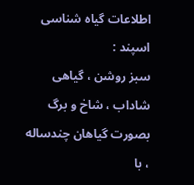اطلاعات گیاه شناسی اسپند :
سبز روشن ، گیاهی شاداب ، شاخ و برگ بصورت گیاهان چندساله ، با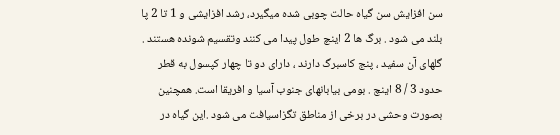سن افزایش سن گیاه حالت چوبی شده میگیرد، رشد افزایشی و 1 تا 2 پا بلند می شود . برگ ها 2 اینچ طول پیدا می کنند وتقسیم شونده هستند . گلهای آن سفید ، پنج کاسبرگ دارند ، دارای دو تا چهار کپسول به قطر حدود 3 / 8 اینچ . بومی بیابانهای جنوب آسیا و افریقا است. همچنین بصورت وحشی در برخی از مناطق تگزاسیافت می شود .این گیاه در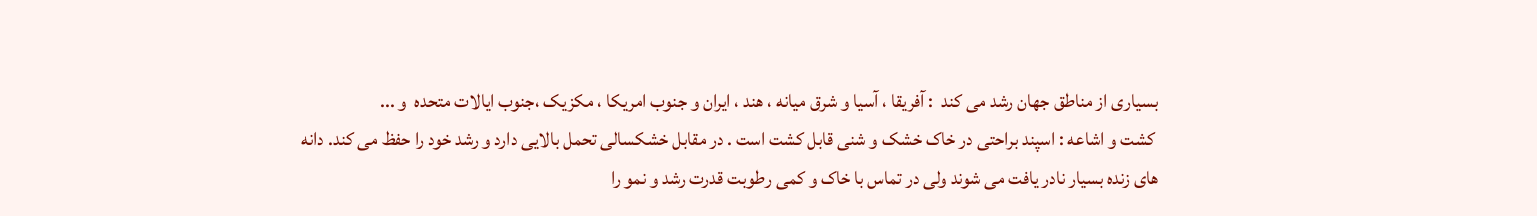بسیاری از مناطق جهان رشد می کند  : آفریقا ، آسیا و شرق میانه ، هند ، ایران و جنوب امریکا ، مکزیک ،جنوب ایالات متحده  و ...
 کشت و اشاعه : اسپند براحتی در خاک خشک و شنی قابل کشت است . در مقابل خشکسالی تحمل بالایی دارد و رشد خود را حفظ می کند. دانه های زنده بسیار نادر یافت می شوند ولی در تماس با خاک و کمی رطوبت قدرت رشد و نمو را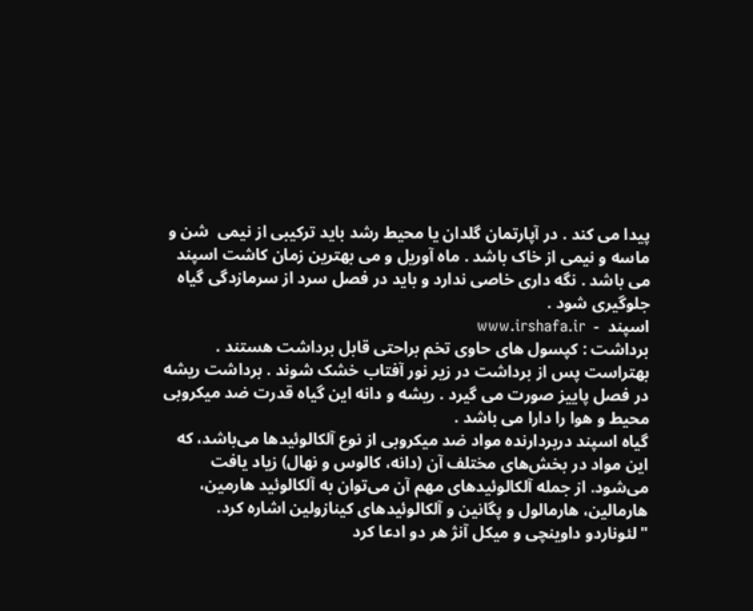پیدا می کند . در آپارتمان گلدان یا محیط رشد باید ترکیبی از نیمی  شن و ماسه و نیمی از خاک باشد . ماه آوریل و می بهترین زمان کاشت اسپند می باشد . نگه داری خاصی ندارد و باید در فصل سرد از سرمازدگی گیاه جلوگیری شود .
اسپند  -  www.irshafa.ir
برداشت : کپسول های حاوی تخم براحتی قابل برداشت هستند . بهتراست پس از برداشت در زیر نور آفتاب خشک شوند . برداشت ریشه در فصل پاییز صورت می گیرد . ریشه و دانه این گیاه قدرت ضد میکروبی محیط و هوا را دارا می باشد .
گیاه اسپند دربردارنده مواد ضد میکروبی از نوع آلکالوئیدها می‌باشد، که این مواد در بخش‌های مختلف آن (دانه، کالوس و نهال) زیاد یافت می‌شود. از جمله آلکالوئیدهای مهم آن می‌توان به آلکالوئید هارمین، هارمالین، هارمالول و پگانین و آلکالوئیدهای کینازولین اشاره کرد.
"لئوناردو داوینچی و میکل آنژ هر دو ادعا کرد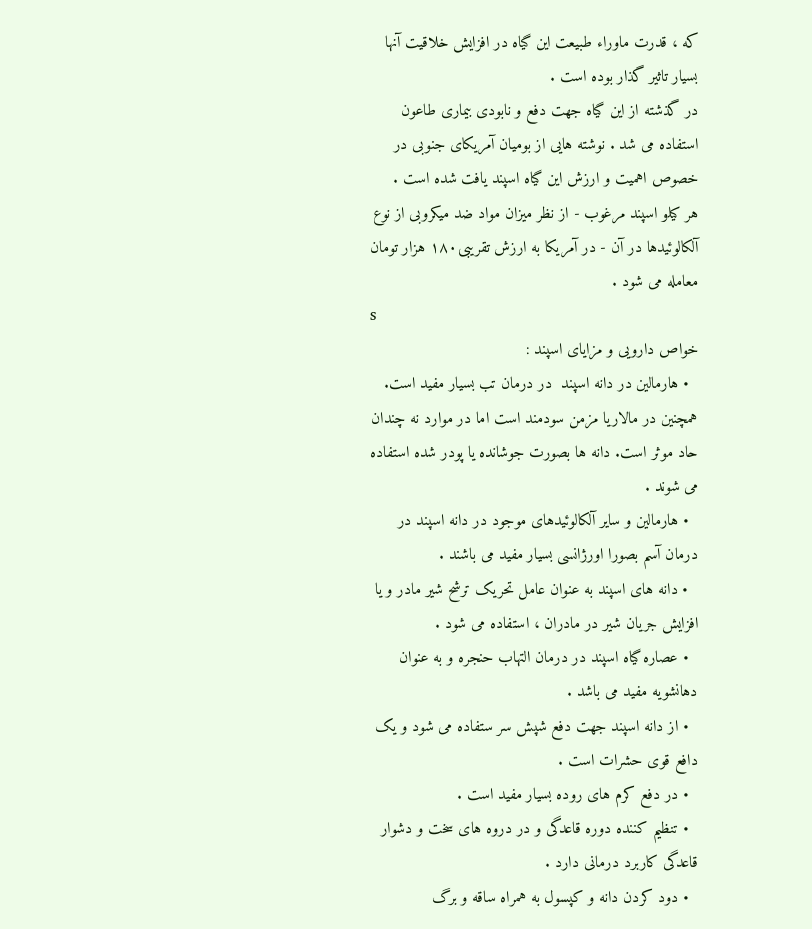که ، قدرت ماوراء طبیعت این گیاه در افزایش خلاقیت آنها بسیار تاثیر گذار بوده است .
در گذشته از این گیاه جهت دفع و نابودی بیماری طاعون استفاده می شد . نوشته هایی از بومیان آمریکای جنوبی در خصوص اهمیت و ارزش این گیاه اسپند یافت شده است .
هر کیلو اسپند مرغوب - از نظر میزان مواد ضد میکروبی از نوع آلکالوئیدها در آن - در آمریکا به ارزش تقریبی۱۸۰ هزار تومان معامله می شود .
s
خواص دارویی و مزایای اسپند :
  • هارمالین در دانه اسپند  در درمان تب بسیار مفید است. همچنین در مالاریا مزمن سودمند است اما در موارد نه چندان حاد موثر است. دانه ها بصورت جوشانده یا پودر شده استفاده می شوند .
  • هارمالین و سایر آلکالوئیدهای موجود در دانه اسپند در درمان آسم بصورا اورژانسی بسیار مفید می باشند .
  • دانه های اسپند به عنوان عامل تحریک ترشح شیر مادر و یا افزایش جریان شیر در مادران ، استفاده می شود .
  • عصاره گیاه اسپند در درمان التهاب حنجره و به عنوان دهانشویه مفید می باشد .
  • از دانه اسپند جهت دفع شپش سر ستفاده می شود و یک دافع قوی حشرات است .
  • در دفع کرم های روده بسیار مفید است .
  • تنظیم کننده دوره قاعدگی و در دروه های سخت و دشوار قاعدگی کاربرد درمانی دارد .
  • دود کردن دانه و کپسول به همراه ساقه و برگ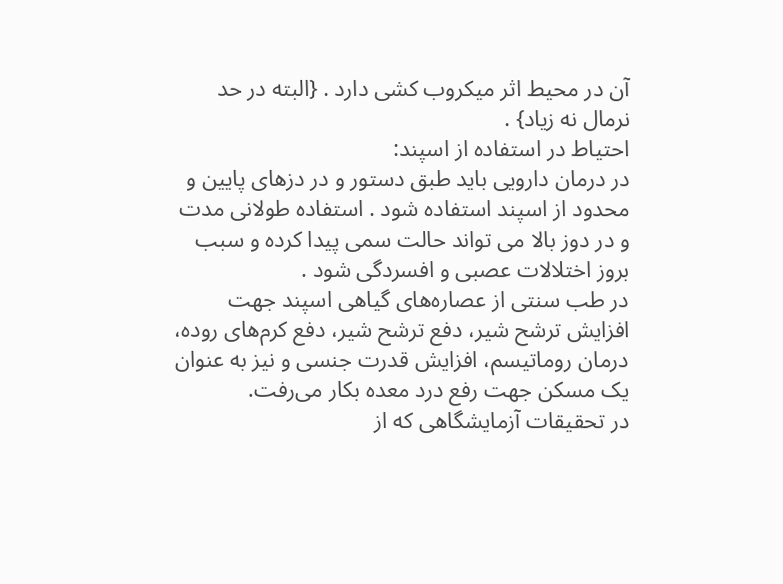آن در محیط اثر میکروب کشی دارد . {البته در حد نرمال نه زیاد} .
احتیاط در استفاده از اسپند:
در درمان دارویی باید طبق دستور و در دزهای پایین و محدود از اسپند استفاده شود . استفاده طولانی مدت و در دوز بالا می تواند حالت سمی پیدا کرده و سبب بروز اختلالات عصبی و افسردگی شود .
در طب سنتی از عصاره‌های گیاهی اسپند جهت افزایش ترشح شیر، دفع ترشح شیر، دفع کرم‌های روده، درمان روماتیسم، افزایش قدرت جنسی و نیز به عنوان یک مسکن جهت رفع درد معده بکار می‌رفت.
در تحقیقات آزمایشگاهی که از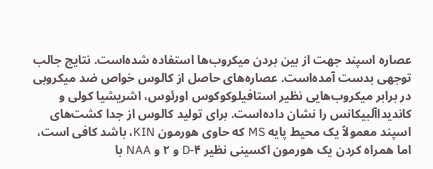عصاره اسپند جهت از بین بردن میکروب‌ها استفاده شده‌است. نتایج جالب توجهی بدست آمده‌است. عصاره‌های حاصل از کالوس خواص ضد میکروبی در برابر میکروب‌هایی نظیر استافیلوکوکوس اورئوس، اشریشیا کولی و کاندیداآلبیکانس را نشان داده‌است. برای تولید کالوس از جدا کشت‌های اسپند معمولاً یک محیط پایه MS که حاوی هورمون KIN، باشد کافی است، اما همراه کردن یک هورمون اکسینی نظیر ۴-D و ۲ و NAA با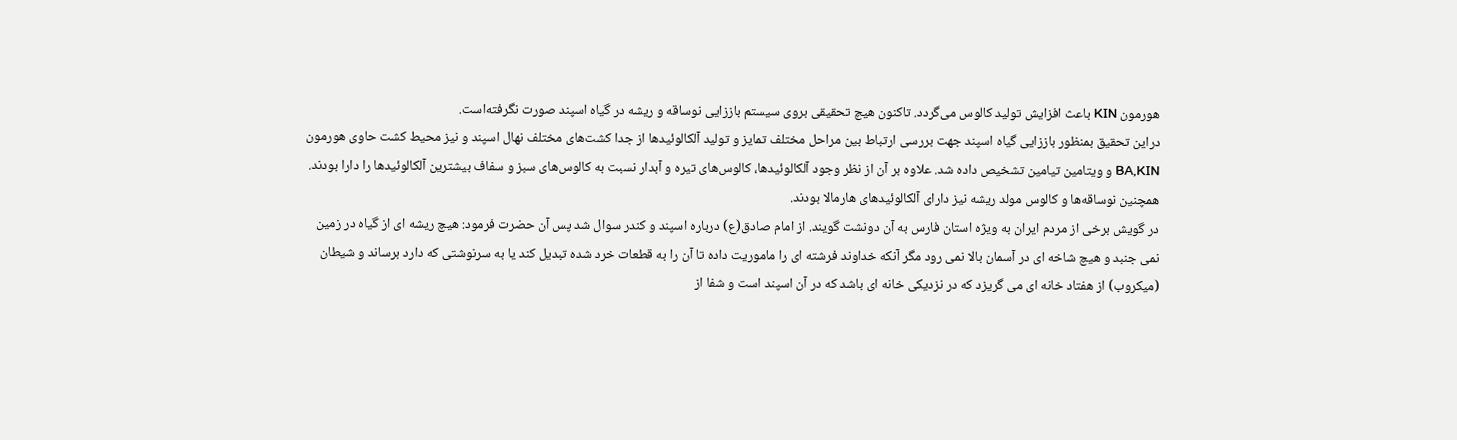هورمون KIN باعث افزایش تولید کالوس می‌گردد. تاکنون هیچ تحقیقی بروی سیستم باززایی نوساقه و ریشه در گیاه اسپند صورت نگرفته‌است.
دراین تحقیق بمنظور باززایی گیاه اسپند جهت بررسی ارتباط بین مراحل مختلف تمایز و تولید آلکالوئیدها از جدا کشت‌های مختلف نهال اسپند و نیز محیط کشت حاوی هورمون BA,KIN و ویتامین تیامین تشخیص داده شد. علاوه بر آن از نظر وجود آلکالوئیدها، کالوس‌های تیره و آبدار نسبت به کالوس‌های سبز و سفاف بیشترین آلکالوئیدها را دارا بودند. همچنین نوساقه‌ها و کالوس مولد ریشه نیز دارای آلکالوئیدهای هارمالا بودند.
در گویش برخی از مردم ایران به ویژه استان فارس به آن دونشت گویند. از امام صادق(ع) درباره اسپند و کندر سوال شد پس آن حضرت فرمود: هیچ ریشه ای از گیاه در زمین نمی جنبد و هیچ شاخه ای در آسمان بالا نمی رود مگر آنکه خداوند فرشته ای را ماموریت داده تا آن را به قطعات خرد شده تبدیل کند یا به سرنوشتی که دارد برساند و شیطان (میکروب) از هفتاد خانه ای می گریزد که در نزدیکی خانه ای باشد که در آن اسپند است و شفا از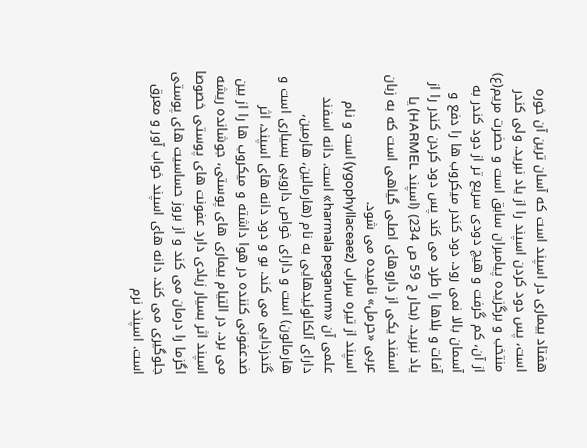هفتاد بیماری در اسپند است که آسان ترین آن خوره است، پس دود کردن اسپند را از یاد نبرید. ولی کندر منتخب و برگزیده پیامبران سابق است و حضرت مریم(ع) از آن، کم گرفت و هیچ دودی سریع تر از دود کندر به آسمان بالا نمی رود. دود کندر میکروب ها را دفع و آفات و بلاها را طرد می کند پس دود کردن کندر را از یاد نبرید. (بحار ج 59 ص 234) (اسپند HARMEL) یا اسفند یکی از داروهای اصلی گیاهی است که به زبان عربی «حرمل» نامیده می شود.
اسپند از تیره سراب (ygophyllaceaez) است و نام علمی آن «harmala peganum» است. دانه اسفند دارای آلکالوئیدهایی به نام (هارمالین، هارمین، هارمالون) است و دارای خواص دارویی بسیاری است و گندزدایی می کند. بو و دود دانه های اسپند، اثر ضدعفونی کننده در هوا داشته و میکروب ها را از بین می برد. در التیام بیماری های پوستی، جوشانده ریشه اسپند اثر بسیار زیادی دارد عفونت های پوستی خصوصا اگزما را درمان می کند و از بروز حساسیت های پوستی جلوگیری می کند. دانه های اسپند خواب آور و معرق است. اسپند نرم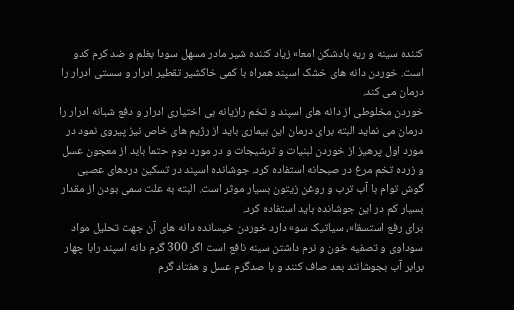کننده سینه و ریه بادشکن امعا» زیاد کننده شیر مادر مسهل سودا بغلم و ضد کرم کدو است. خوردن دانه های خشک اسپند همراه با کمی خاکشیر تقطیر ادرار و سستی ادرار را درمان می کند.
خوردن مخلوطی از دانه های اسپند و تخم رازیانه بی اختیاری ادرار و دفع شبانه ادرار را درمان می نماید البته برای درمان این بیماری باید از رژیم های خاص نیز پیروی نمود در مورد اول پرهیز از خوردن لبنیات و ترشیجات و در مورد دوم حتما باید از معجون عسل و زرده تخم مرغ در صبحانه استفاده کرد. جوشانده اسپند در تسکین دردهای عصبی گوش توام با آب ترب و روغن زیتون بسیار موثر است. البته به علت سمی بودن از مقدار بسیار کم در این جوشانده باید استفاده کرد.
برای رفع استسقا»، سیاتیک سو» دارد خوردن خیسانده دانه های آن جهت تحلیل مواد سوداوی و تصفیه خون و نرم داشتن سینه نافع است اگر 300 گرم دانه اسپند رابا چهار برابر آب بجوشانند بعد صاف کنند و با صدگرم عسل و هفتاد گرم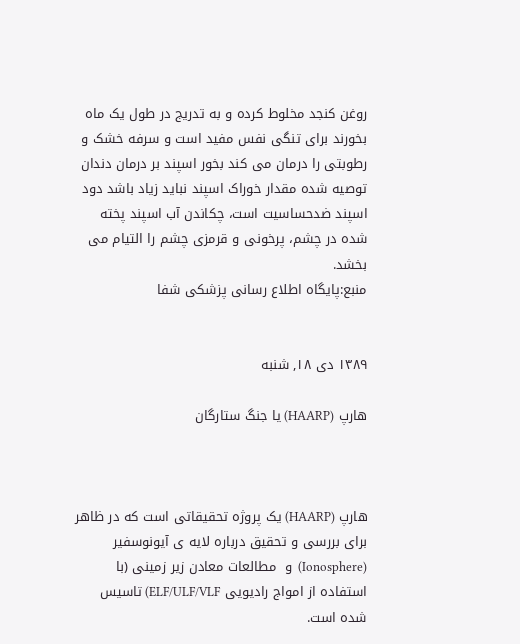روغن کنجد مخلوط کرده و به تدریج در طول یک ماه بخورند برای تنگی نفس مفید است و سرفه خشک و رطوبتی را درمان می کند بخور اسپند بر درمان دندان توصیه شده مقدار خوراک اسپند نباید زیاد باشد دود اسپند ضدحساسیت است، چکاندن آب اسپند پخته شده در چشم، پرخونی و قرمزی چشم را التیام می بخشد.
منبع:پایگاه اطلاع رسانی پزشکی شفا


۱۳۸۹ دی ۱۸, شنبه

هارپ (HAARP) یا جنگ ستارگان



هارپ (HAARP) یک پروژه تحقیقاتی است که در ظاهر برای بررسی و تحقيق درباره لایه ی آیونوسفیر (Ionosphere)  و  مطالعات معادن زير زمينی (با استفاده از امواج راديويی ELF/ULF/VLF) تاسيس شده است.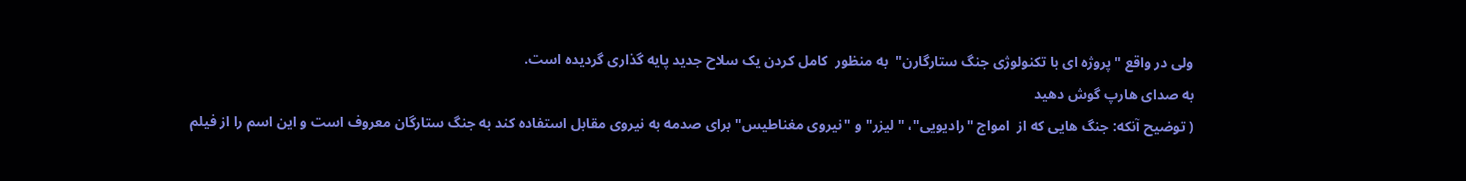ولی در واقع "پروژه ای با تکنولوژی جنگ ستارگارن"  به منظور  کامل کردن یک سلاح جدید پايه گذاری گرديده است.
به صدای هارپ گوش دهيد
( توضيح آنکه: جنگ هايی که از  امواج "راديويی"، "ليزر" و "نيروی مغناطيس" برای صدمه به نيروی مقابل استفاده کند به جنگ ستارگان معروف است و اين اسم را از فيلم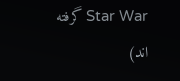Star War گرفته اند)